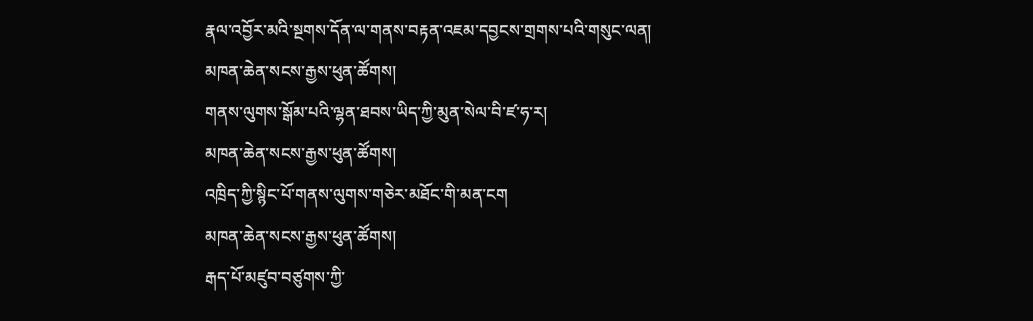རྣལ་འབྱོར་མའི་སྔགས་དོན་ལ་གནས་བརྟན་འཇམ་དབྱངས་གྲགས་པའི་གསུང་ལན།
མཁན་ཆེན་སངས་རྒྱས་ཕུན་ཚོགས།
གནས་ལུགས་སྒོམ་པའི་ལྷན་ཐབས་ཡིད་ཀྱི་མུན་སེལ་བི་ཛ་ཧ་ར།
མཁན་ཆེན་སངས་རྒྱས་ཕུན་ཚོགས།
འཁྲིད་ཀྱི་སྙིང་པོ་གནས་ལུགས་གཅེར་མཐོང་གི་མན་ངག
མཁན་ཆེན་སངས་རྒྱས་ཕུན་ཚོགས།
རྒད་པོ་མཛུབ་བཙུགས་ཀྱི་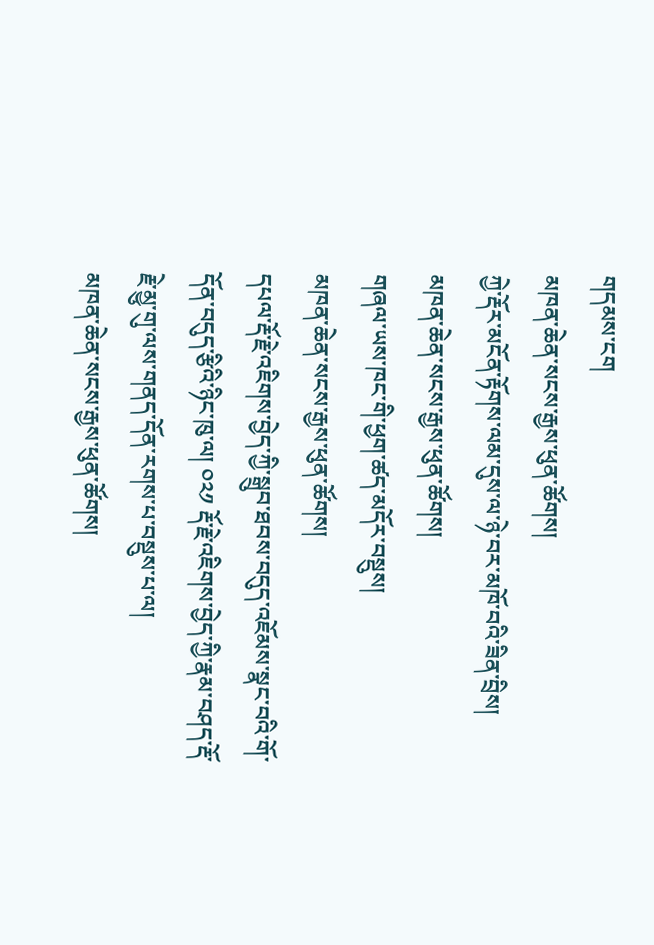གདམས་ངག
མཁན་ཆེན་སངས་རྒྱས་ཕུན་ཚོགས།
ཀྱེ་རྡོར་མངོན་རྟོགས་ལམ་དུས་ལ་ཉེ་བར་མཁོ་བའི་ཟིན་བྲིས།
མཁན་ཆེན་སངས་རྒྱས་ཕུན་ཚོགས།
གཞལ་ཡས་ཁང་གི་ཕྱག་ཚད་མདོར་བསྡུས།
མཁན་ཆེན་སངས་རྒྱས་ཕུན་ཚོགས།
དཔལ་རྡོ་རྗེ་འཇིགས་བྱེད་ཀྱི་སྒྲུབ་ཐབས་བདུད་འཇོམས་སྣང་བའི་གོ་དོན་བདུད་རྩིའི་ཉིང་ཁུ་ལ། ༠༢༡ རྡོ་རྗེ་འཇིགས་བྱེད་ཀྱི་རྣམ་བཤད་རྡོ་རྗེ་མྱུ་གུ་ལས་གནད་དོན་རགས་པ་བསྡུས་པ་ལ།
མཁན་ཆེན་སངས་རྒྱས་ཕུན་ཚོགས།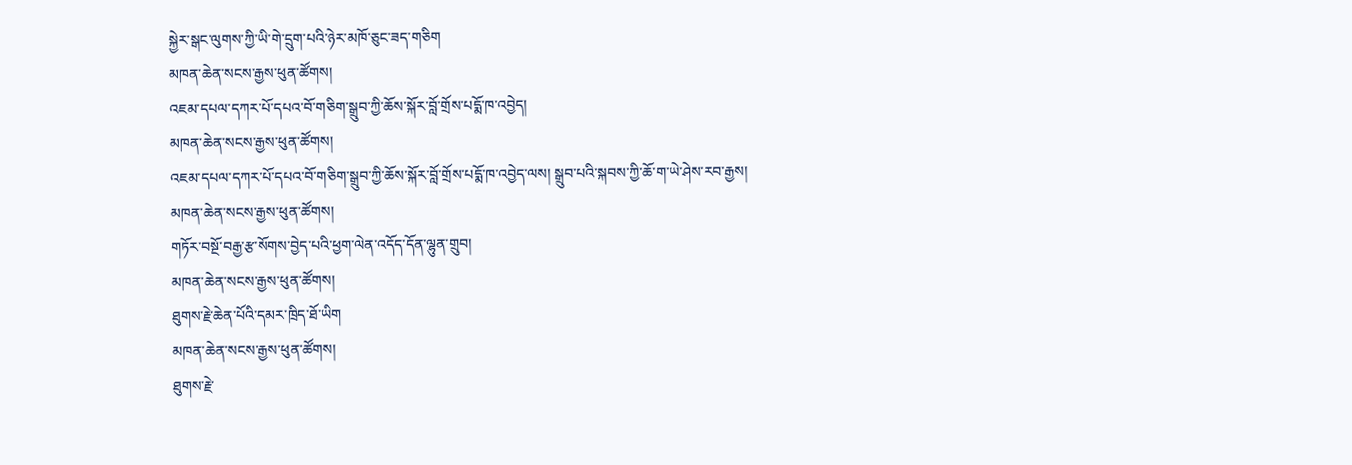སྐྱེར་སྒང་ལུགས་ཀྱི་ཡི་གེ་དྲུག་པའི་ཉེར་མཁོ་ཅུང་ཟད་གཅིག
མཁན་ཆེན་སངས་རྒྱས་ཕུན་ཚོགས།
འཇམ་དཔལ་དཀར་པོ་དཔའ་བོ་གཅིག་སྒྲུབ་ཀྱི་ཆོས་སྐོར་བློ་གྲོས་པདྨོ་ཁ་འབྱེད།
མཁན་ཆེན་སངས་རྒྱས་ཕུན་ཚོགས།
འཇམ་དཔལ་དཀར་པོ་དཔའ་བོ་གཅིག་སྒྲུབ་ཀྱི་ཆོས་སྐོར་བློ་གྲོས་པདྨོ་ཁ་འབྱེད་ལས། སྒྲུབ་པའི་སྐབས་ཀྱི་ཆོ་ག་ཡེ་ཤེས་རབ་རྒྱས།
མཁན་ཆེན་སངས་རྒྱས་ཕུན་ཚོགས།
གཏོར་བསྔོ་བརྒྱ་རྩ་སོགས་བྱེད་པའི་ཕྱག་ལེན་འདོད་དོན་ལྷུན་གྲུབ།
མཁན་ཆེན་སངས་རྒྱས་ཕུན་ཚོགས།
ཐུགས་རྗེ་ཆེན་པོའི་དམར་ཁྲིད་ཐོ་ཡིག
མཁན་ཆེན་སངས་རྒྱས་ཕུན་ཚོགས།
ཐུགས་རྗེ་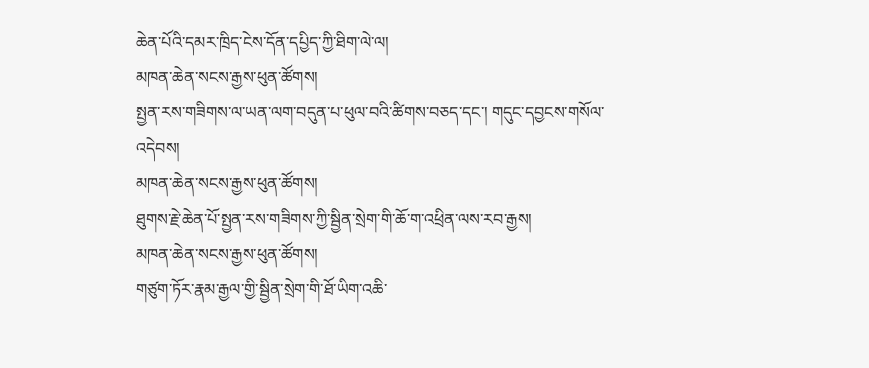ཆེན་པོའི་དམར་ཁྲིད་ངེས་དོན་དཔྱིད་ཀྱི་ཐིག་ལེ་ལ།
མཁན་ཆེན་སངས་རྒྱས་ཕུན་ཚོགས།
སྤྱན་རས་གཟིགས་ལ་ཡན་ལག་བདུན་པ་ཕུལ་བའི་ཚིགས་བཅད་དང་། གདུང་དབྱངས་གསོལ་འདེབས།
མཁན་ཆེན་སངས་རྒྱས་ཕུན་ཚོགས།
ཐུགས་རྗེ་ཆེན་པོ་སྤྱན་རས་གཟིགས་ཀྱི་སྦྱིན་སྲེག་གི་ཆོ་ག་འཕྲིན་ལས་རབ་རྒྱས།
མཁན་ཆེན་སངས་རྒྱས་ཕུན་ཚོགས།
གཙུག་ཏོར་རྣམ་རྒྱལ་གྱི་སྦྱིན་སྲེག་གི་ཐོ་ཡིག་འཆི་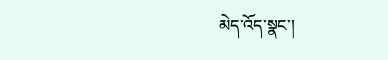མེད་འོད་སྣང་།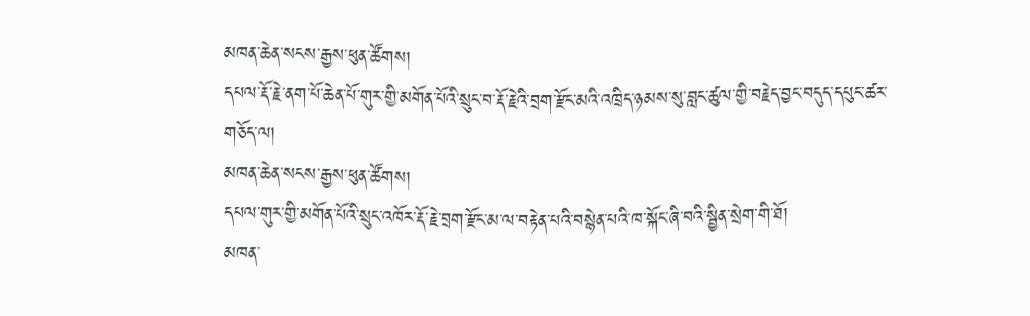མཁན་ཆེན་སངས་རྒྱས་ཕུན་ཚོགས།
དཔལ་རྡོ་རྗེ་ནག་པོ་ཆེན་པོ་གུར་གྱི་མགོན་པོའི་སྲུང་བ་རྡོ་རྗེའི་བྲག་རྫོང་མའི་འཁྲིད་ཉམས་སུ་བླང་ཚུལ་གྱི་བརྗེད་བྱང་བདུད་དཔུང་ཚར་གཅོད་ལ།
མཁན་ཆེན་སངས་རྒྱས་ཕུན་ཚོགས།
དཔལ་གུར་གྱི་མགོན་པོའི་སྲུང་འཁོར་རྡོ་རྗེ་བྲག་རྫོང་མ་ལ་བརྟེན་པའི་བསྙེན་པའི་ཁ་སྐོང་ཞི་བའི་སྦྱིན་སྲེག་གི་ཐོ།
མཁན་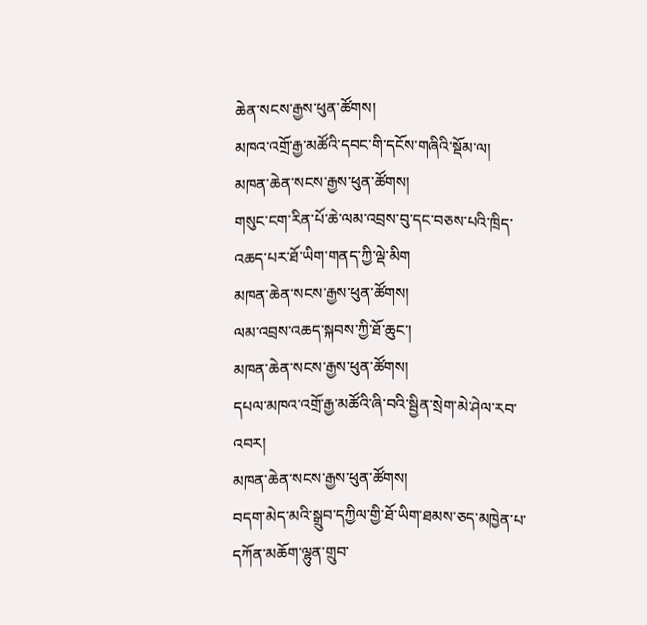ཆེན་སངས་རྒྱས་ཕུན་ཚོགས།
མཁའ་འགྲོ་རྒྱ་མཚོའི་དབང་གི་དངོས་གཞིའི་སྡོམ་ལ།
མཁན་ཆེན་སངས་རྒྱས་ཕུན་ཚོགས།
གསུང་ངག་རིན་པོ་ཆེ་ལམ་འབྲས་བུ་དང་བཅས་པའི་ཁྲིད་འཆད་པར་ཐོ་ཡིག་གནད་ཀྱི་ལྡེ་མིག
མཁན་ཆེན་སངས་རྒྱས་ཕུན་ཚོགས།
ལམ་འབྲས་འཆད་སྐབས་ཀྱི་ཐོ་ཆུང་།
མཁན་ཆེན་སངས་རྒྱས་ཕུན་ཚོགས།
དཔལ་མཁའ་འགྲོ་རྒྱ་མཚོའི་ཞི་བའི་སྦྱིན་སྲེག་མེ་ཤེལ་རབ་འབར།
མཁན་ཆེན་སངས་རྒྱས་ཕུན་ཚོགས།
བདག་མེད་མའི་སྒྲུབ་དཀྱིལ་གྱི་ཐོ་ཡིག་ཐམས་ཅད་མཁྱེན་པ་དཀོན་མཆོག་ལྷུན་གྲུབ་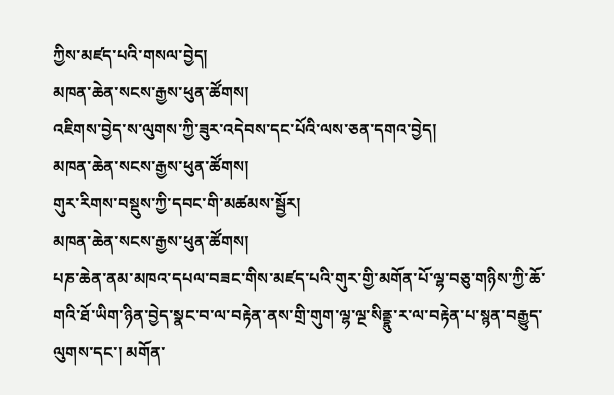ཀྱིས་མཛད་པའི་གསལ་བྱེད།
མཁན་ཆེན་སངས་རྒྱས་ཕུན་ཚོགས།
འཇིགས་བྱེད་ས་ལུགས་ཀྱི་ཟུར་འདེབས་དང་པོའི་ལས་ཅན་དགའ་བྱེད།
མཁན་ཆེན་སངས་རྒྱས་ཕུན་ཚོགས།
གུར་རིགས་བསྡུས་ཀྱི་དབང་གི་མཚམས་སྦྱོར།
མཁན་ཆེན་སངས་རྒྱས་ཕུན་ཚོགས།
པཎ་ཆེན་ནམ་མཁའ་དཔལ་བཟང་གིས་མཛད་པའི་གུར་གྱི་མགོན་པོ་ལྷ་བཅུ་གཉིས་ཀྱི་ཆོ་གའི་ཐོ་ཡིག་ཉིན་བྱེད་སྣང་བ་ལ་བརྟེན་ནས་གྲི་གུག་ལྷ་ལྔ་སིནྡྷུ་ར་ལ་བརྟེན་པ་སྙན་བརྒྱུད་ལུགས་དང་། མགོན་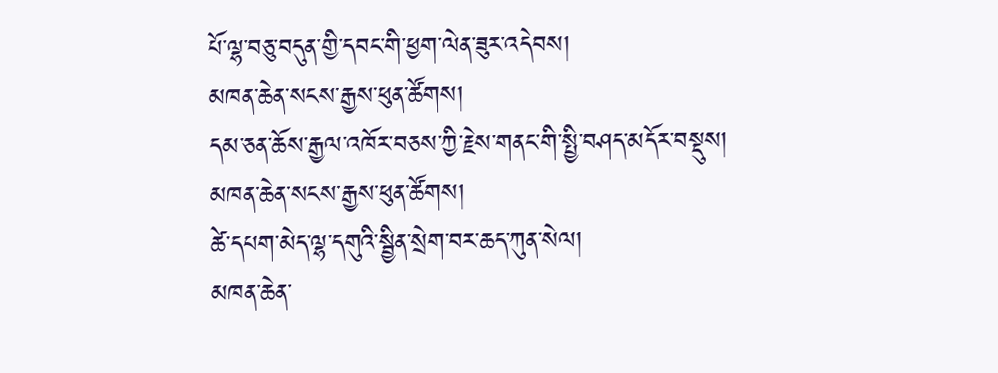པོ་ལྷ་བཅུ་བདུན་གྱི་དབང་གི་ཕྱག་ལེན་ཟུར་འདེབས།
མཁན་ཆེན་སངས་རྒྱས་ཕུན་ཚོགས།
དམ་ཅན་ཆོས་རྒྱལ་འཁོར་བཅས་ཀྱི་རྗེས་གནང་གི་སྤྱི་བཤད་མདོར་བསྡུས།
མཁན་ཆེན་སངས་རྒྱས་ཕུན་ཚོགས།
ཚེ་དཔག་མེད་ལྷ་དགུའི་སྦྱིན་སྲེག་བར་ཆད་ཀུན་སེལ།
མཁན་ཆེན་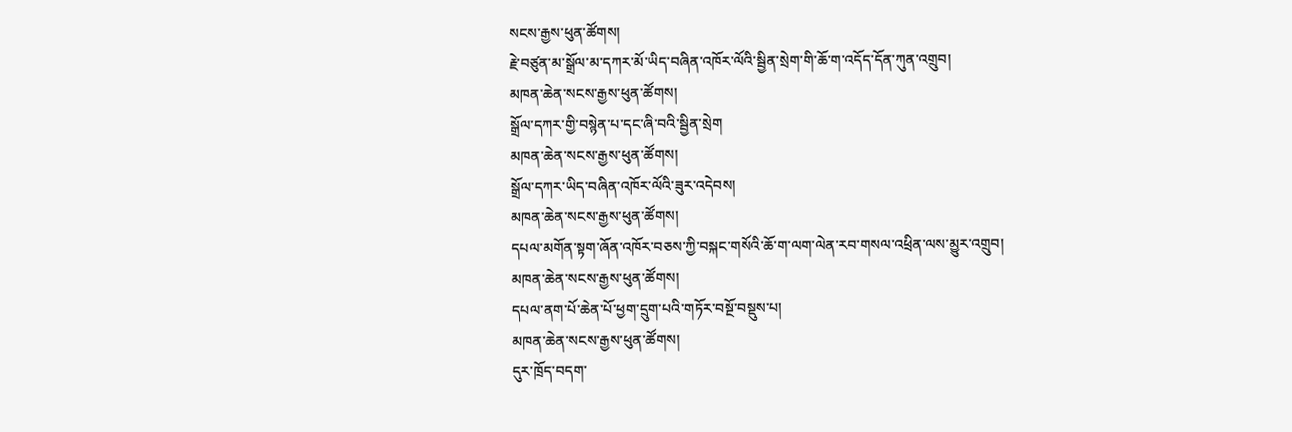སངས་རྒྱས་ཕུན་ཚོགས།
རྗེ་བཙུན་མ་སྒྲོལ་མ་དཀར་མོ་ཡིད་བཞིན་འཁོར་ལོའི་སྦྱིན་སྲེག་གི་ཆོ་ག་འདོད་དོན་ཀུན་འགྲུབ།
མཁན་ཆེན་སངས་རྒྱས་ཕུན་ཚོགས།
སྒྲོལ་དཀར་གྱི་བསྙེན་པ་དང་ཞི་བའི་སྦྱིན་སྲེག
མཁན་ཆེན་སངས་རྒྱས་ཕུན་ཚོགས།
སྒྲོལ་དཀར་ཡིད་བཞིན་འཁོར་ལོའི་ཟུར་འདེབས།
མཁན་ཆེན་སངས་རྒྱས་ཕུན་ཚོགས།
དཔལ་མགོན་སྟག་ཞོན་འཁོར་བཅས་ཀྱི་བསྐང་གསོའི་ཆོ་ག་ལག་ལེན་རབ་གསལ་འཕྲིན་ལས་མྱུར་འགྲུབ།
མཁན་ཆེན་སངས་རྒྱས་ཕུན་ཚོགས།
དཔལ་ནག་པོ་ཆེན་པོ་ཕྱག་དྲུག་པའི་གཏོར་བསྔོ་བསྡུས་པ།
མཁན་ཆེན་སངས་རྒྱས་ཕུན་ཚོགས།
དུར་ཁྲོད་བདག་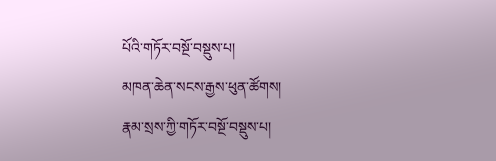པོའི་གཏོར་བསྔོ་བསྡུས་པ།
མཁན་ཆེན་སངས་རྒྱས་ཕུན་ཚོགས།
རྣམ་སྲས་ཀྱི་གཏོར་བསྔོ་བསྡུས་པ།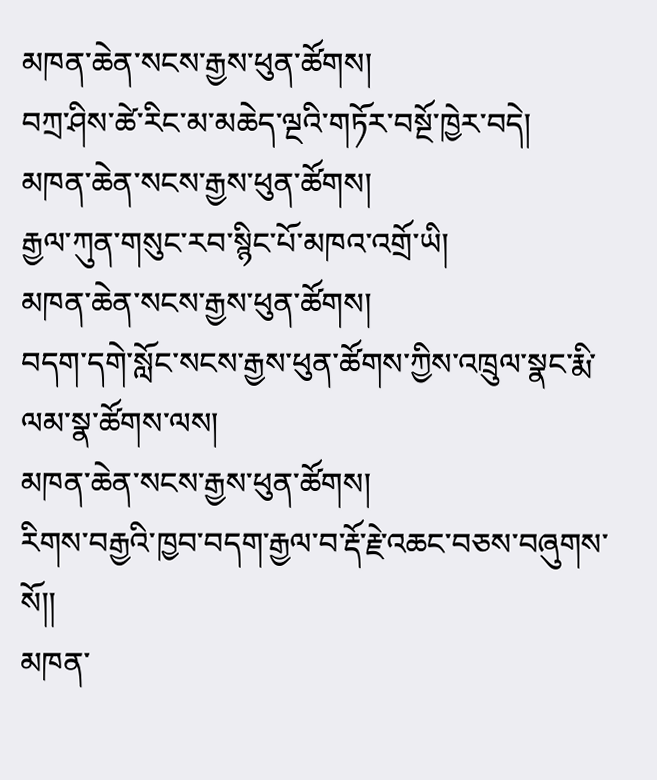མཁན་ཆེན་སངས་རྒྱས་ཕུན་ཚོགས།
བཀྲ་ཤིས་ཚེ་རིང་མ་མཆེད་ལྔའི་གཏོར་བསྔོ་ཁྱེར་བདེ།
མཁན་ཆེན་སངས་རྒྱས་ཕུན་ཚོགས།
རྒྱལ་ཀུན་གསུང་རབ་སྙིང་པོ་མཁའ་འགྲོ་ཡི།
མཁན་ཆེན་སངས་རྒྱས་ཕུན་ཚོགས།
བདག་དགེ་སློང་སངས་རྒྱས་ཕུན་ཚོགས་ཀྱིས་འཁྲུལ་སྣང་རྨི་ལམ་སྣ་ཚོགས་ལས།
མཁན་ཆེན་སངས་རྒྱས་ཕུན་ཚོགས།
རིགས་བརྒྱའི་ཁྱབ་བདག་རྒྱལ་བ་རྡོ་རྗེ་འཆང་བཅས་བཞུགས་སོ།།
མཁན་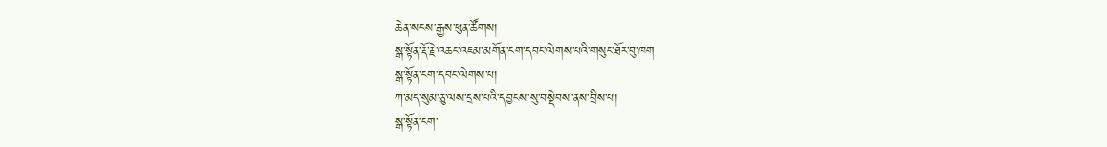ཆེན་སངས་རྒྱས་ཕུན་ཚོགས།
སྒ་སྟོན་རྡོ་རྗེ་འཆང་འཇམ་མགོན་ངག་དབང་ལེགས་པའི་གསུང་ཐོར་བུ་ཁག
སྒ་སྟོན་ངག་དབང་ལེགས་པ།
ཀ་མད་སུམ་ཅུ་ལས་དྲས་པའི་དབྱངས་སུ་བསྡེབས་ནས་བྲིས་པ།
སྒ་སྟོན་ངག་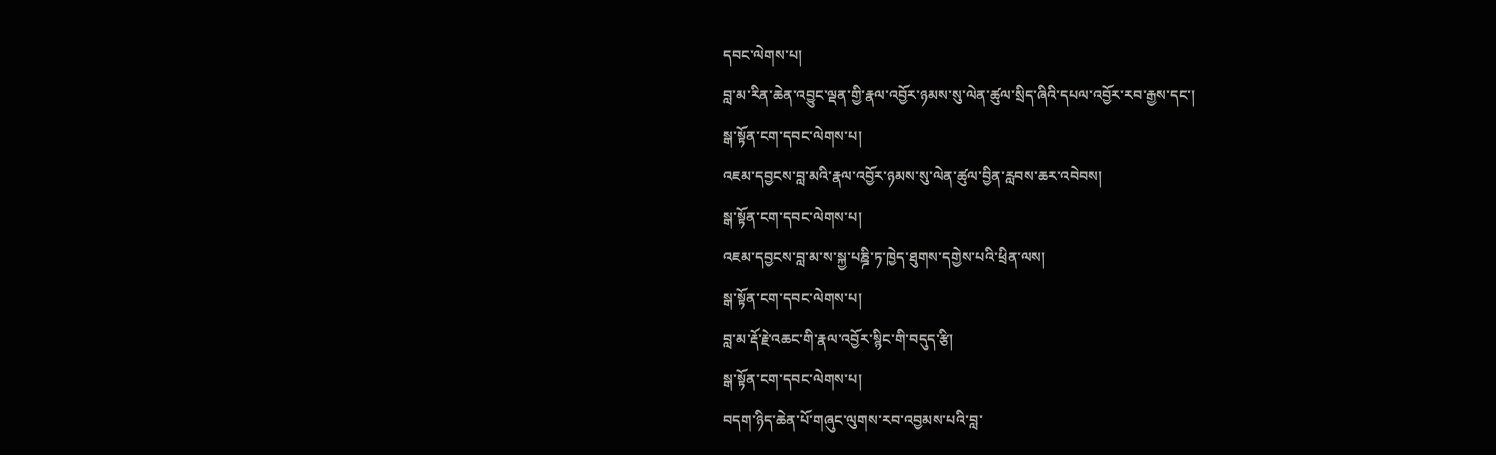དབང་ལེགས་པ།
བླ་མ་རིན་ཆེན་འབྱུང་ལྡན་གྱི་རྣལ་འབྱོར་ཉམས་སུ་ལེན་ཚུལ་སྲིད་ཞིའི་དཔལ་འབྱོར་རབ་རྒྱས་དང་།
སྒ་སྟོན་ངག་དབང་ལེགས་པ།
འཇམ་དབྱངས་བླ་མའི་རྣལ་འབྱོར་ཉམས་སུ་ལེན་ཚུལ་བྱིན་རླབས་ཆར་འབེབས།
སྒ་སྟོན་ངག་དབང་ལེགས་པ།
འཇམ་དབྱངས་བླ་མ་ས་སྐྱ་པཎྜི་ཏ་ཁྱེད་ཐུགས་དགྱེས་པའི་ཕྲིན་ལས།
སྒ་སྟོན་ངག་དབང་ལེགས་པ།
བླ་མ་རྡོ་རྗེ་འཆང་གི་རྣལ་འབྱོར་སྙིང་གི་བདུད་རྩི།
སྒ་སྟོན་ངག་དབང་ལེགས་པ།
བདག་ཉིད་ཆེན་པོ་གཞུང་ལུགས་རབ་འབྱམས་པའི་བླ་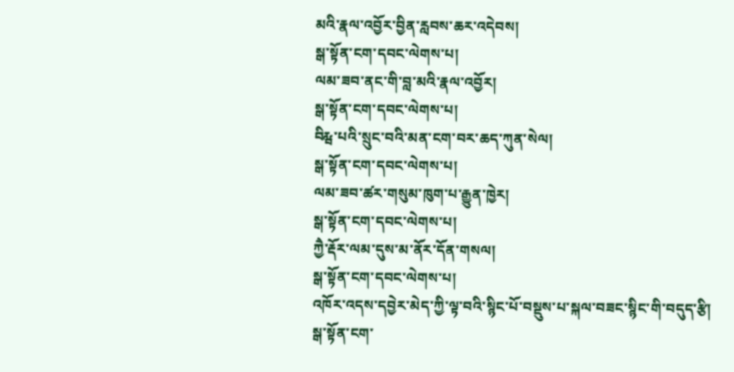མའི་རྣལ་འབྱོར་བྱིན་རླབས་ཆར་འདེབས།
སྒ་སྟོན་ངག་དབང་ལེགས་པ།
ལམ་ཟབ་ནང་གི་བླ་མའི་རྣལ་འབྱོར།
སྒ་སྟོན་ངག་དབང་ལེགས་པ།
བིརྺ་པའི་སྲུང་བའི་མན་ངག་བར་ཆད་ཀུན་སེལ།
སྒ་སྟོན་ངག་དབང་ལེགས་པ།
ལམ་ཟབ་ཚར་གསུམ་ཁུག་པ་རྒྱུན་ཁྱེར།
སྒ་སྟོན་ངག་དབང་ལེགས་པ།
ཀྱཻ་རྡོར་ལམ་དུས་མ་ནོར་དོན་གསལ།
སྒ་སྟོན་ངག་དབང་ལེགས་པ།
འཁོར་འདས་དབྱེར་མེད་ཀྱི་ལྟ་བའི་སྙིང་པོ་བསྡུས་པ་སྐལ་བཟང་སྙིང་གི་བདུད་རྩི།
སྒ་སྟོན་ངག་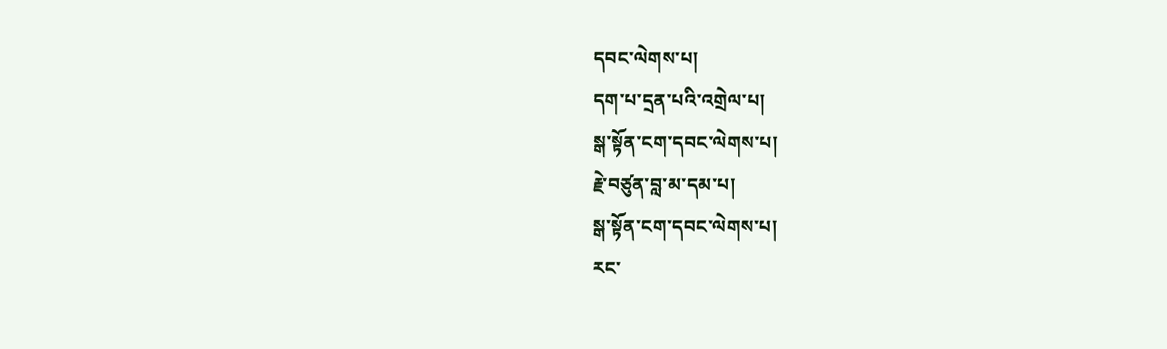དབང་ལེགས་པ།
དག་པ་དྲན་པའི་འགྲེལ་པ།
སྒ་སྟོན་ངག་དབང་ལེགས་པ།
རྗེ་བཙུན་བླ་མ་དམ་པ།
སྒ་སྟོན་ངག་དབང་ལེགས་པ།
རང་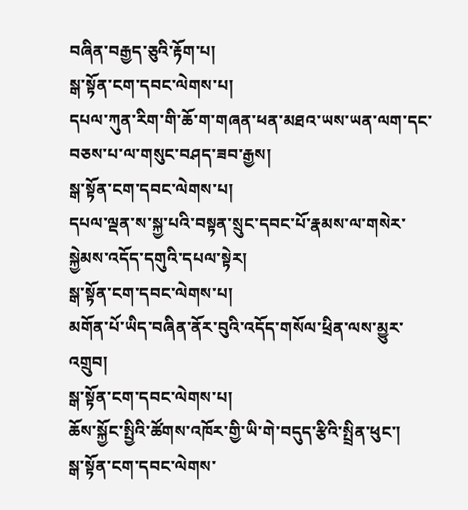བཞིན་བརྒྱད་ཅུའི་རྟོག་པ།
སྒ་སྟོན་ངག་དབང་ལེགས་པ།
དཔལ་ཀུན་རིག་གི་ཆོ་ག་གཞན་ཕན་མཐའ་ཡས་ཡན་ལག་དང་བཅས་པ་ལ་གསུང་བཤད་ཟབ་རྒྱས།
སྒ་སྟོན་ངག་དབང་ལེགས་པ།
དཔལ་ལྡན་ས་སྐྱ་པའི་བསྟན་སྲུང་དབང་པོ་རྣམས་ལ་གསེར་སྐྱེམས་འདོད་དགུའི་དཔལ་སྟེར།
སྒ་སྟོན་ངག་དབང་ལེགས་པ།
མགོན་པོ་ཡིད་བཞིན་ནོར་བུའི་འདོད་གསོལ་ཕྲིན་ལས་མྱུར་འགྲུབ།
སྒ་སྟོན་ངག་དབང་ལེགས་པ།
ཆོས་སྐྱོང་སྤྱིའི་ཚོགས་འཁོར་གྱི་ཡི་གེ་བདུད་རྩིའི་སྤྲིན་ཕུང་།
སྒ་སྟོན་ངག་དབང་ལེགས་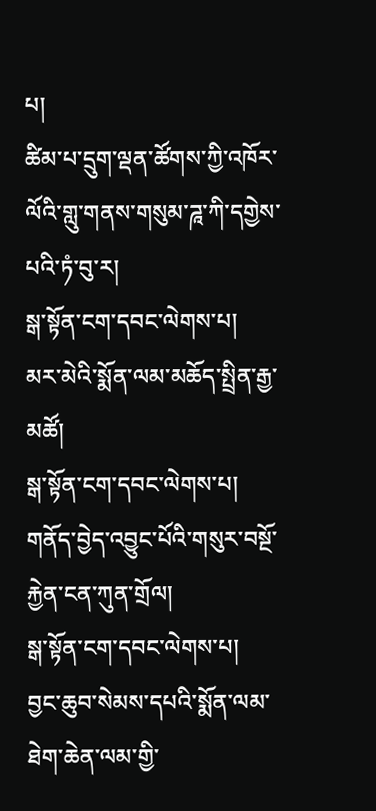པ།
ཚིམ་པ་དྲུག་ལྡན་ཚོགས་ཀྱི་འཁོར་ལོའི་གླུ་གནས་གསུམ་ཌཱ་ཀི་དགྱེས་པའི་ཏཾ་བུ་ར།
སྒ་སྟོན་ངག་དབང་ལེགས་པ།
མར་མེའི་སྨོན་ལམ་མཆོད་སྤྲིན་རྒྱ་མཚོ།
སྒ་སྟོན་ངག་དབང་ལེགས་པ།
གནོད་བྱེད་འབྱུང་པོའི་གསུར་བསྔོ་རྐྱེན་ངན་ཀུན་གྲོལ།
སྒ་སྟོན་ངག་དབང་ལེགས་པ།
བྱང་ཆུབ་སེམས་དཔའི་སྨོན་ལམ་ཐེག་ཆེན་ལམ་གྱི་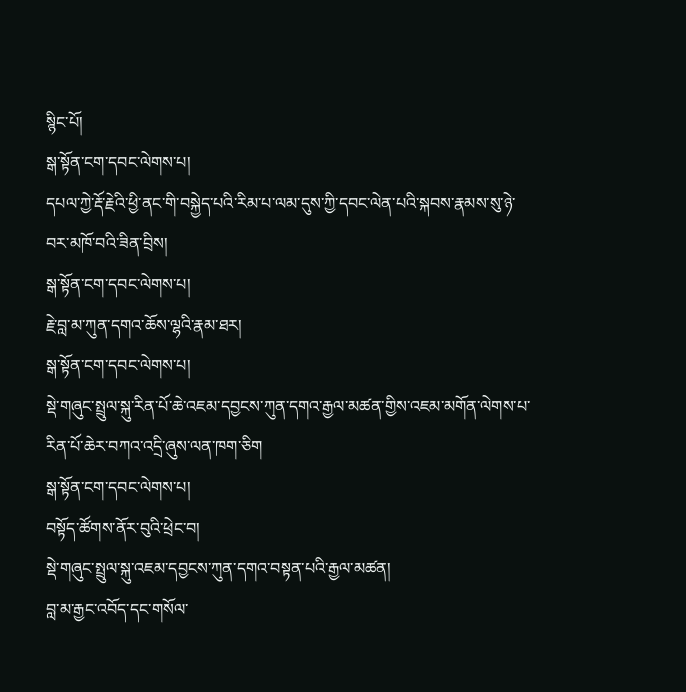སྙིང་པོ།
སྒ་སྟོན་ངག་དབང་ལེགས་པ།
དཔལ་ཀྱེ་རྡོ་རྗེའི་ཕྱི་ནང་གི་བསྐྱེད་པའི་རིམ་པ་ལམ་དུས་ཀྱི་དབང་ལེན་པའི་སྐབས་རྣམས་སུ་ཉེ་བར་མཁོ་བའི་ཟིན་བྲིས།
སྒ་སྟོན་ངག་དབང་ལེགས་པ།
རྗེ་བླ་མ་ཀུན་དགའ་ཆོས་ལྷའི་རྣམ་ཐར།
སྒ་སྟོན་ངག་དབང་ལེགས་པ།
སྡེ་གཞུང་སྤྲུལ་སྐུ་རིན་པོ་ཆེ་འཇམ་དབྱངས་ཀུན་དགའ་རྒྱལ་མཚན་གྱིས་འཇམ་མགོན་ལེགས་པ་རིན་པོ་ཆེར་བཀའ་འདྲི་ཞུས་ལན་ཁག་ཅིག
སྒ་སྟོན་ངག་དབང་ལེགས་པ།
བསྟོད་ཚོགས་ནོར་བུའི་ཕྲེང་བ།
སྡེ་གཞུང་སྤྲུལ་སྐུ་འཇམ་དབྱངས་ཀུན་དགའ་བསྟན་པའི་རྒྱལ་མཚན།
བླ་མ་རྒྱང་འབོད་དང་གསོལ་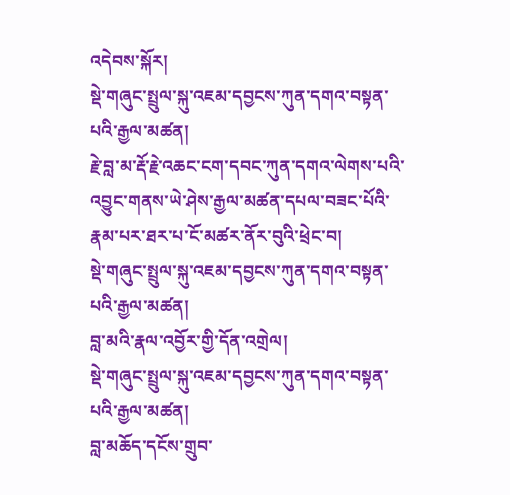འདེབས་སྐོར།
སྡེ་གཞུང་སྤྲུལ་སྐུ་འཇམ་དབྱངས་ཀུན་དགའ་བསྟན་པའི་རྒྱལ་མཚན།
རྗེ་བླ་མ་རྡོ་རྗེ་འཆང་ངག་དབང་ཀུན་དགའ་ལེགས་པའི་འབྱུང་གནས་ཡེ་ཤེས་རྒྱལ་མཚན་དཔལ་བཟང་པོའི་རྣམ་པར་ཐར་པ་ངོ་མཚར་ནོར་བུའི་ཕྲེང་བ།
སྡེ་གཞུང་སྤྲུལ་སྐུ་འཇམ་དབྱངས་ཀུན་དགའ་བསྟན་པའི་རྒྱལ་མཚན།
བླ་མའི་རྣལ་འབྱོར་གྱི་དོན་འགྲེལ།
སྡེ་གཞུང་སྤྲུལ་སྐུ་འཇམ་དབྱངས་ཀུན་དགའ་བསྟན་པའི་རྒྱལ་མཚན།
བླ་མཆོད་དངོས་གྲུབ་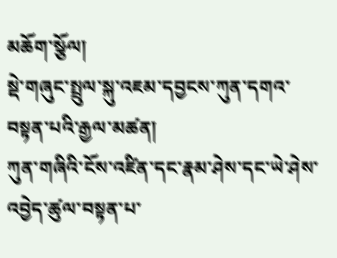མཆོག་སྩོལ།
སྡེ་གཞུང་སྤྲུལ་སྐུ་འཇམ་དབྱངས་ཀུན་དགའ་བསྟན་པའི་རྒྱལ་མཚན།
ཀུན་གཞིའི་ངོས་འཛིན་དང་རྣམ་ཤེས་དང་ཡེ་ཤེས་འབྱེད་ཚུལ་བསྟན་པ་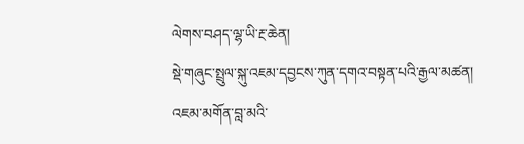ལེགས་བཤད་ལྷ་ཡི་རྔ་ཆེན།
སྡེ་གཞུང་སྤྲུལ་སྐུ་འཇམ་དབྱངས་ཀུན་དགའ་བསྟན་པའི་རྒྱལ་མཚན།
འཇམ་མགོན་བླ་མའི་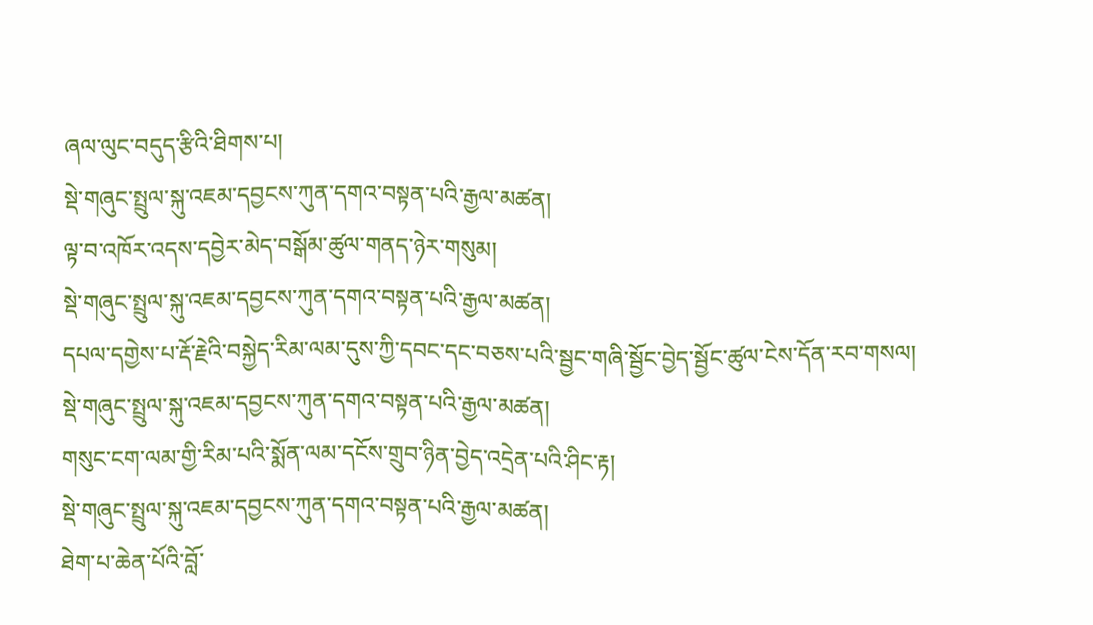ཞལ་ལུང་བདུད་རྩིའི་ཐིགས་པ།
སྡེ་གཞུང་སྤྲུལ་སྐུ་འཇམ་དབྱངས་ཀུན་དགའ་བསྟན་པའི་རྒྱལ་མཚན།
ལྟ་བ་འཁོར་འདས་དབྱེར་མེད་བསྒོམ་ཚུལ་གནད་ཉེར་གསུམ།
སྡེ་གཞུང་སྤྲུལ་སྐུ་འཇམ་དབྱངས་ཀུན་དགའ་བསྟན་པའི་རྒྱལ་མཚན།
དཔལ་དགྱེས་པ་རྡོ་རྗེའི་བསྐྱེད་རིམ་ལམ་དུས་ཀྱི་དབང་དང་བཅས་པའི་སྦྱང་གཞི་སྦྱོང་བྱེད་སྦྱོང་ཚུལ་ངེས་དོན་རབ་གསལ།
སྡེ་གཞུང་སྤྲུལ་སྐུ་འཇམ་དབྱངས་ཀུན་དགའ་བསྟན་པའི་རྒྱལ་མཚན།
གསུང་ངག་ལམ་གྱི་རིམ་པའི་སྨོན་ལམ་དངོས་གྲུབ་ཉིན་བྱེད་འདྲེན་པའི་ཤིང་རྟ།
སྡེ་གཞུང་སྤྲུལ་སྐུ་འཇམ་དབྱངས་ཀུན་དགའ་བསྟན་པའི་རྒྱལ་མཚན།
ཐེག་པ་ཆེན་པོའི་བློ་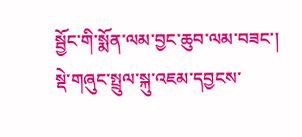སྦྱོང་གི་སྨོན་ལམ་བྱང་ཆུབ་ལམ་བཟང་།
སྡེ་གཞུང་སྤྲུལ་སྐུ་འཇམ་དབྱངས་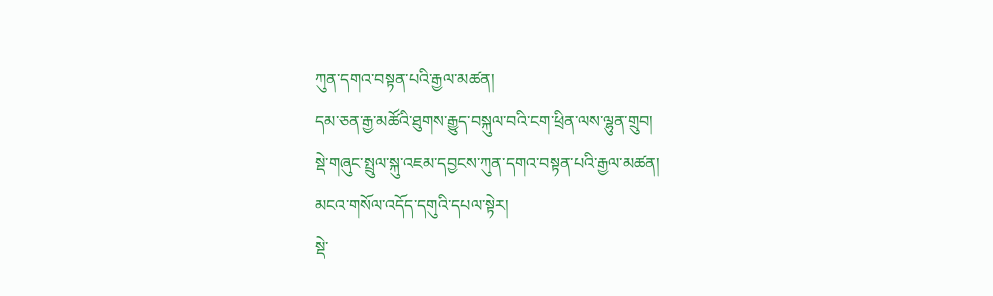ཀུན་དགའ་བསྟན་པའི་རྒྱལ་མཚན།
དམ་ཅན་རྒྱ་མཚོའི་ཐུགས་རྒྱུད་བསྐུལ་བའི་ངག་ཕྲིན་ལས་ལྷུན་གྲུབ།
སྡེ་གཞུང་སྤྲུལ་སྐུ་འཇམ་དབྱངས་ཀུན་དགའ་བསྟན་པའི་རྒྱལ་མཚན།
མངའ་གསོལ་འདོད་དགུའི་དཔལ་སྟེར།
སྡེ་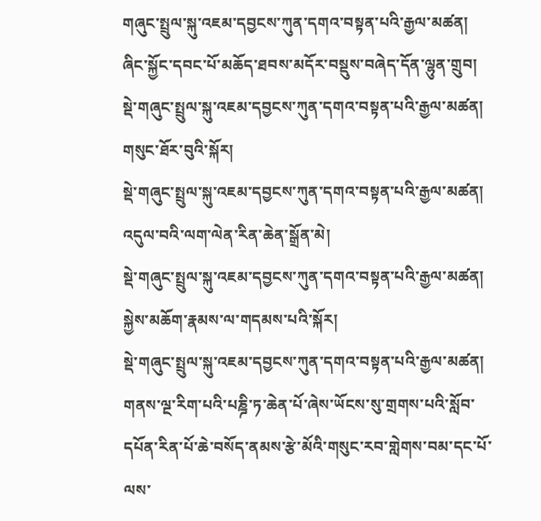གཞུང་སྤྲུལ་སྐུ་འཇམ་དབྱངས་ཀུན་དགའ་བསྟན་པའི་རྒྱལ་མཚན།
ཞིང་སྐྱོང་དབང་པོ་མཆོད་ཐབས་མདོར་བསྡུས་བཞེད་དོན་ལྷུན་གྲུབ།
སྡེ་གཞུང་སྤྲུལ་སྐུ་འཇམ་དབྱངས་ཀུན་དགའ་བསྟན་པའི་རྒྱལ་མཚན།
གསུང་ཐོར་བུའི་སྐོར།
སྡེ་གཞུང་སྤྲུལ་སྐུ་འཇམ་དབྱངས་ཀུན་དགའ་བསྟན་པའི་རྒྱལ་མཚན།
འདུལ་བའི་ལག་ལེན་རིན་ཆེན་སྒྲོན་མེ།
སྡེ་གཞུང་སྤྲུལ་སྐུ་འཇམ་དབྱངས་ཀུན་དགའ་བསྟན་པའི་རྒྱལ་མཚན།
སྐྱེས་མཆོག་རྣམས་ལ་གདམས་པའི་སྐོར།
སྡེ་གཞུང་སྤྲུལ་སྐུ་འཇམ་དབྱངས་ཀུན་དགའ་བསྟན་པའི་རྒྱལ་མཚན།
གནས་ལྔ་རིག་པའི་པཎྜི་ཏ་ཆེན་པོ་ཞེས་ཡོངས་སུ་གྲགས་པའི་སློབ་དཔོན་རིན་པོ་ཆེ་བསོད་ནམས་རྩེ་མོའི་གསུང་རབ་གླེགས་བམ་དང་པོ་ལས་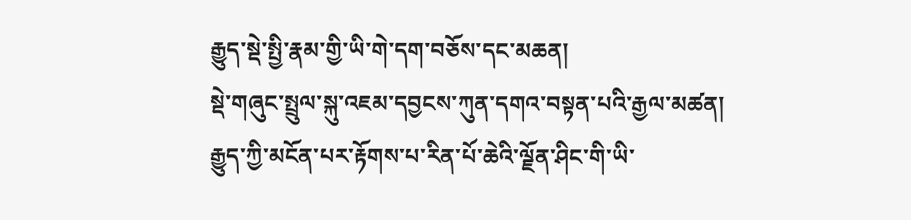རྒྱུད་སྡེ་སྤྱི་རྣམ་གྱི་ཡི་གེ་དག་བཅོས་དང་མཆན།
སྡེ་གཞུང་སྤྲུལ་སྐུ་འཇམ་དབྱངས་ཀུན་དགའ་བསྟན་པའི་རྒྱལ་མཚན།
རྒྱུད་ཀྱི་མངོན་པར་རྟོགས་པ་རིན་པོ་ཆེའི་ལྗོན་ཤིང་གི་ཡི་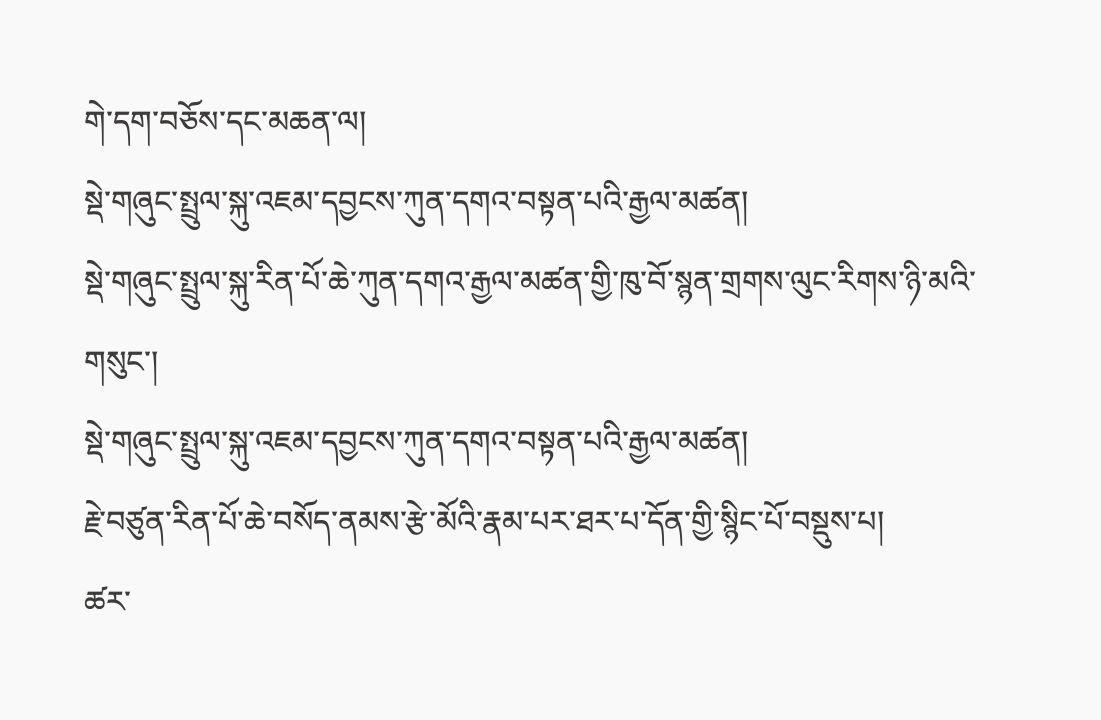གེ་དག་བཅོས་དང་མཆན་ལ།
སྡེ་གཞུང་སྤྲུལ་སྐུ་འཇམ་དབྱངས་ཀུན་དགའ་བསྟན་པའི་རྒྱལ་མཚན།
སྡེ་གཞུང་སྤྲུལ་སྐུ་རིན་པོ་ཆེ་ཀུན་དགའ་རྒྱལ་མཚན་གྱི་ཁུ་བོ་སྙན་གྲགས་ལུང་རིགས་ཉི་མའི་གསུང་།
སྡེ་གཞུང་སྤྲུལ་སྐུ་འཇམ་དབྱངས་ཀུན་དགའ་བསྟན་པའི་རྒྱལ་མཚན།
རྗེ་བཙུན་རིན་པོ་ཆེ་བསོད་ནམས་རྩེ་མོའི་རྣམ་པར་ཐར་པ་དོན་གྱི་སྙིང་པོ་བསྡུས་པ།
ཚར་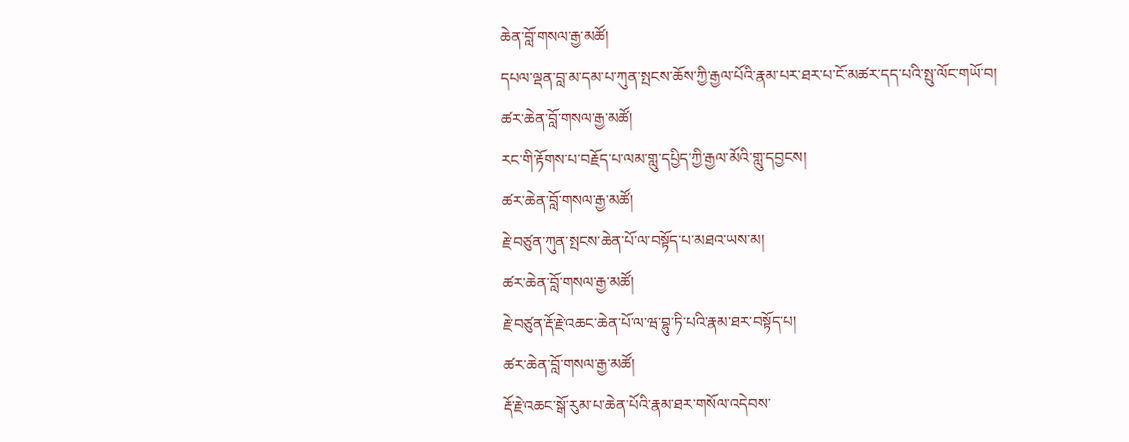ཆེན་བློ་གསལ་རྒྱ་མཚོ།
དཔལ་ལྡན་བླ་མ་དམ་པ་ཀུན་སྤངས་ཆོས་ཀྱི་རྒྱལ་པོའི་རྣམ་པར་ཐར་པ་ངོ་མཚར་དད་པའི་སྤུ་ལོང་གཡོ་བ།
ཚར་ཆེན་བློ་གསལ་རྒྱ་མཚོ།
རང་གི་རྟོགས་པ་བརྗོད་པ་ལམ་གླུ་དཔྱིད་ཀྱི་རྒྱལ་མོའི་གླུ་དབྱངས།
ཚར་ཆེན་བློ་གསལ་རྒྱ་མཚོ།
རྗེ་བཙུན་ཀུན་སྤངས་ཆེན་པོ་ལ་བསྟོད་པ་མཐའ་ཡས་མ།
ཚར་ཆེན་བློ་གསལ་རྒྱ་མཚོ།
རྗེ་བཙུན་རྡོ་རྗེ་འཆང་ཆེན་པོ་ལ་ཝ་བྷུ་ཏི་པའི་རྣམ་ཐར་བསྟོད་པ།
ཚར་ཆེན་བློ་གསལ་རྒྱ་མཚོ།
རྡོ་རྗེ་འཆང་སྒོ་རུམ་པ་ཆེན་པོའི་རྣམ་ཐར་གསོལ་འདེབས་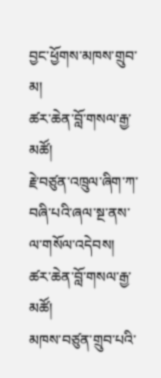བྱང་ཕྱོགས་མཁས་གྲུབ་མ།
ཚར་ཆེན་བློ་གསལ་རྒྱ་མཚོ།
རྗེ་བཙུན་འཁྲུལ་ཞིག་ཀ་བཞི་པའི་ཞལ་སྔ་ནས་ལ་གསོལ་འདེབས།
ཚར་ཆེན་བློ་གསལ་རྒྱ་མཚོ།
མཁས་བཙུན་གྲུབ་པའི་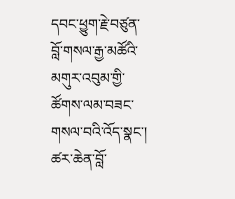དབང་ཕྱུག་རྗེ་བཙུན་བློ་གསལ་རྒྱ་མཚོའི་མགུར་འབུམ་གྱི་ཚོགས་ལམ་བཟང་གསལ་བའི་འོད་སྣང་།
ཚར་ཆེན་བློ་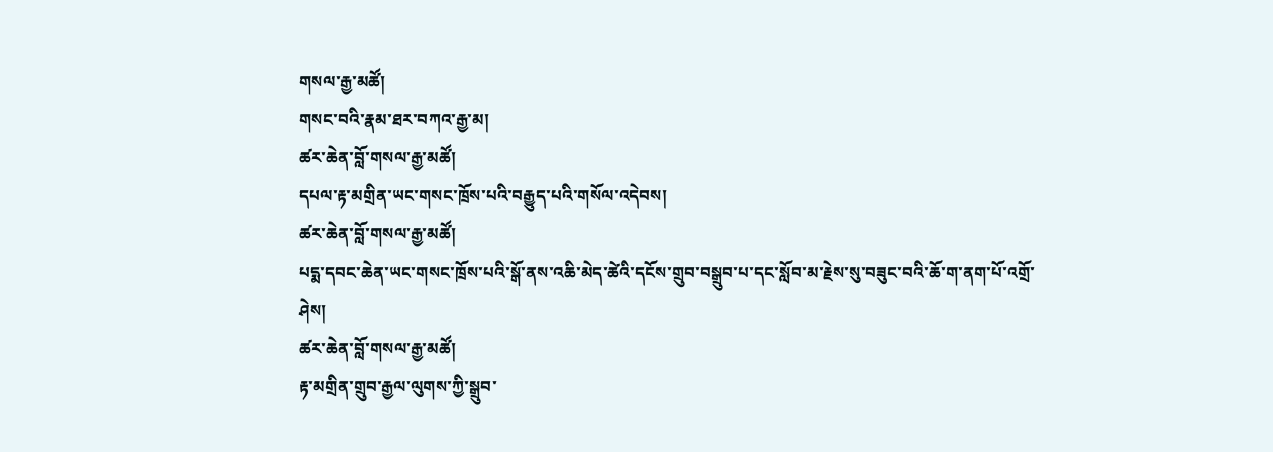གསལ་རྒྱ་མཚོ།
གསང་བའི་རྣམ་ཐར་བཀའ་རྒྱ་མ།
ཚར་ཆེན་བློ་གསལ་རྒྱ་མཚོ།
དཔལ་རྟ་མགྲིན་ཡང་གསང་ཁྲོས་པའི་བརྒྱུད་པའི་གསོལ་འདེབས།
ཚར་ཆེན་བློ་གསལ་རྒྱ་མཚོ།
པདྨ་དབང་ཆེན་ཡང་གསང་ཁྲོས་པའི་སྒོ་ནས་འཆི་མེད་ཚེའི་དངོས་གྲུབ་བསྒྲུབ་པ་དང་སློབ་མ་རྗེས་སུ་བཟུང་བའི་ཆོ་ག་ནག་པོ་འགྲོ་ཤེས།
ཚར་ཆེན་བློ་གསལ་རྒྱ་མཚོ།
རྟ་མགྲིན་གྲུབ་རྒྱལ་ལུགས་ཀྱི་སྒྲུབ་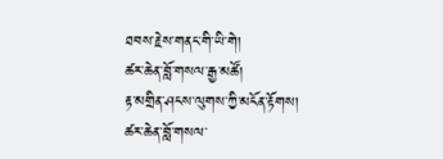ཐབས་རྗེས་གནང་གི་ཡི་གེ།
ཚར་ཆེན་བློ་གསལ་རྒྱ་མཚོ།
རྟ་མགྲིན་ཤངས་ལུགས་ཀྱི་མངོན་རྟོགས།
ཚར་ཆེན་བློ་གསལ་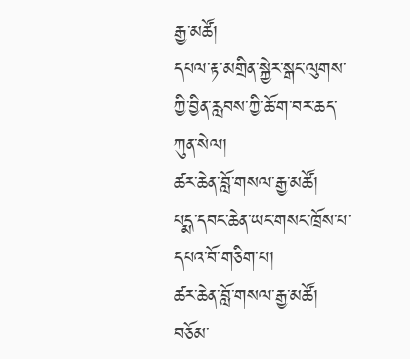རྒྱ་མཚོ།
དཔལ་རྟ་མགྲིན་སྐྱེར་སྒང་ལུགས་ཀྱི་བྱིན་རླབས་ཀྱི་ཆོ་ག་བར་ཆད་ཀུན་སེལ།
ཚར་ཆེན་བློ་གསལ་རྒྱ་མཚོ།
པདྨ་དབང་ཆེན་ཡང་གསང་ཁྲོས་པ་དཔའ་བོ་གཅིག་པ།
ཚར་ཆེན་བློ་གསལ་རྒྱ་མཚོ།
བཅོམ་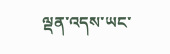ལྡན་འདས་ཡང་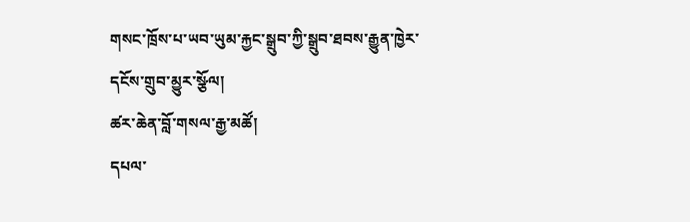གསང་ཁྲོས་པ་ཡབ་ཡུམ་རྐྱང་སྒྲུབ་ཀྱི་སྒྲུབ་ཐབས་རྒྱུན་ཁྱེར་དངོས་གྲུབ་མྱུར་སྩོལ།
ཚར་ཆེན་བློ་གསལ་རྒྱ་མཚོ།
དཔལ་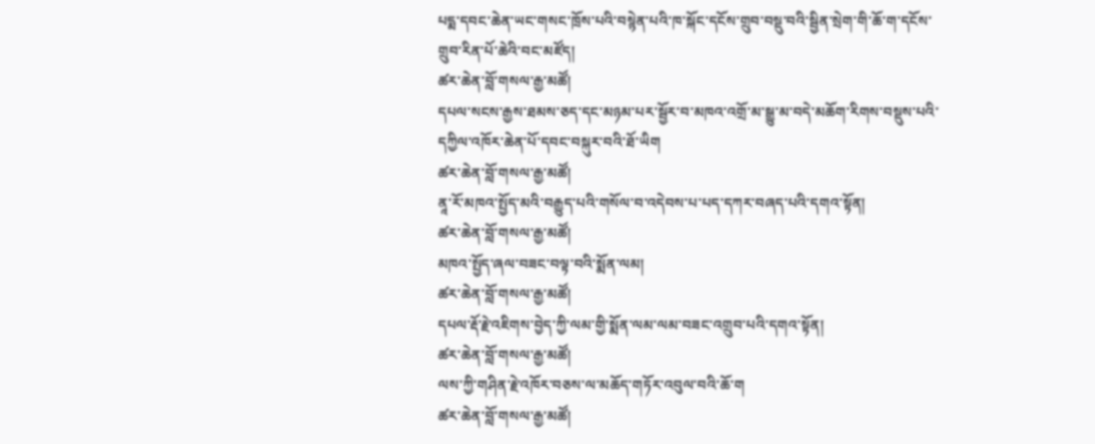པདྨ་དབང་ཆེན་ཡང་གསང་ཁྲོས་པའི་བསྙེན་པའི་ཁ་སྐོང་དངོས་གྲུབ་བསྡུ་བའི་སྦྱིན་སྲེག་གི་ཆོ་ག་དངོས་གྲུབ་རིན་པོ་ཆེའི་བང་མཛོད།
ཚར་ཆེན་བློ་གསལ་རྒྱ་མཚོ།
དཔལ་སངས་རྒྱས་ཐམས་ཅད་དང་མཉམ་པར་སྦྱོར་བ་མཁའ་འགྲོ་མ་སྒྱུ་མ་བདེ་མཆོག་རིགས་བསྡུས་པའི་དཀྱིལ་འཁོར་ཆེན་པོ་དབང་བསྐུར་བའི་ཐོ་ཡིག
ཚར་ཆེན་བློ་གསལ་རྒྱ་མཚོ།
ནཱ་རོ་མཁའ་སྤྱོད་མའི་བརྒྱུད་པའི་གསོལ་བ་འདེབས་པ་པད་དཀར་བཞད་པའི་དགའ་སྟོན།
ཚར་ཆེན་བློ་གསལ་རྒྱ་མཚོ།
མཁའ་སྤྱོད་ཞལ་བཟང་བལྟ་བའི་སྨོན་ལམ།
ཚར་ཆེན་བློ་གསལ་རྒྱ་མཚོ།
དཔལ་རྡོ་རྗེ་འཇིགས་བྱེད་ཀྱི་ལམ་གྱི་སྨོན་ལམ་ལམ་བཟང་འགྲུབ་པའི་དགའ་སྟོན།
ཚར་ཆེན་བློ་གསལ་རྒྱ་མཚོ།
ལས་ཀྱི་གཤིན་རྗེ་འཁོར་བཅས་ལ་མཆོད་གཏོར་འབུལ་བའི་ཆོ་ག
ཚར་ཆེན་བློ་གསལ་རྒྱ་མཚོ།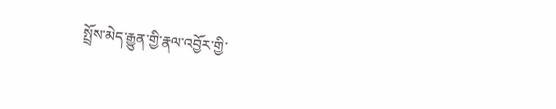སྤྲོས་མེད་རྒྱུན་གྱི་རྣལ་འབྱོར་གྱི་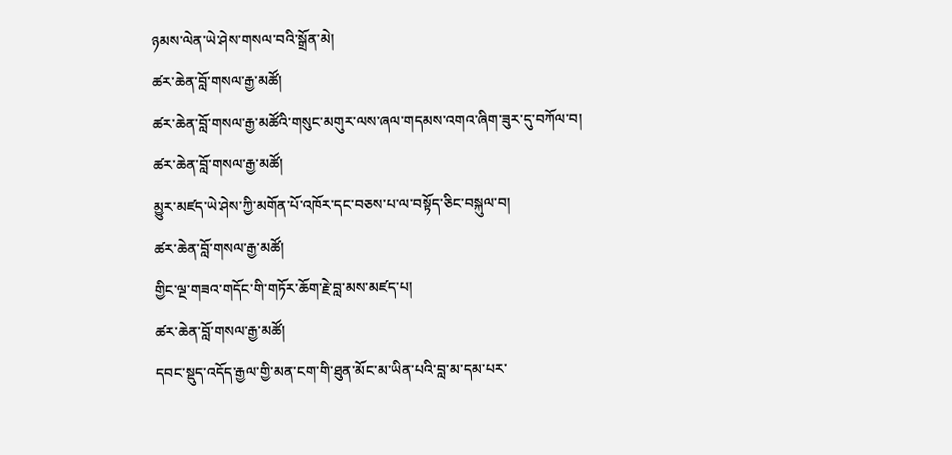ཉམས་ལེན་ཡེ་ཤེས་གསལ་བའི་སྒྲོན་མེ།
ཚར་ཆེན་བློ་གསལ་རྒྱ་མཚོ།
ཚར་ཆེན་བློ་གསལ་རྒྱ་མཚོའི་གསུང་མགུར་ལས་ཞལ་གདམས་འགའ་ཞིག་ཟུར་དུ་བཀོལ་བ།
ཚར་ཆེན་བློ་གསལ་རྒྱ་མཚོ།
མྱུར་མཛད་ཡེ་ཤེས་ཀྱི་མགོན་པོ་འཁོར་དང་བཅས་པ་ལ་བསྟོད་ཅིང་བསྐུལ་བ།
ཚར་ཆེན་བློ་གསལ་རྒྱ་མཚོ།
གྱིང་ལྔ་གཟའ་གདོང་གི་གཏོར་ཆོག་རྗེ་བླ་མས་མཛད་པ།
ཚར་ཆེན་བློ་གསལ་རྒྱ་མཚོ།
དབང་སྡུད་འདོད་རྒྱལ་གྱི་མན་ངག་གི་ཐུན་མོང་མ་ཡིན་པའི་བླ་མ་དམ་པར་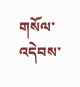གསོལ་འདེབས་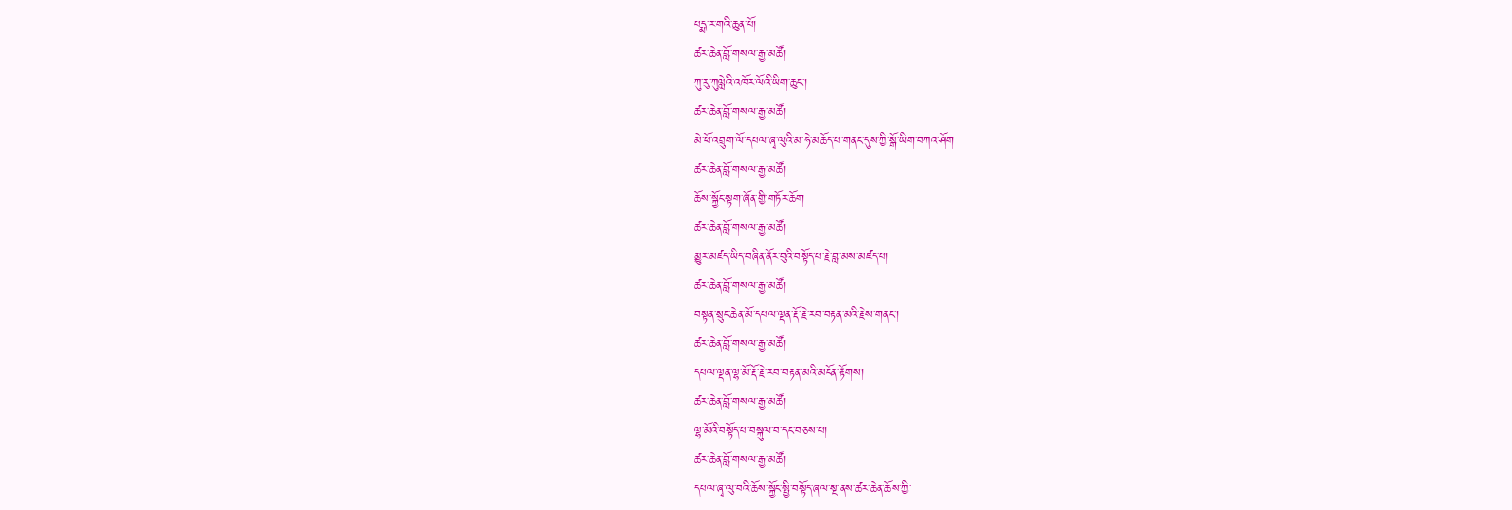པདྨ་ར་གའི་ཆུན་པོ།
ཚར་ཆེན་བློ་གསལ་རྒྱ་མཚོ།
ཀུ་རུ་ཀུལླེའི་འཁོར་ལོའི་ཡིག་ཆུང་།
ཚར་ཆེན་བློ་གསལ་རྒྱ་མཚོ།
མེ་ཕོ་འབྲུག་ལོ་དཔལ་ཞྭ་ལུའི་མ་ཧེ་མཆོད་པ་གནང་དུས་ཀྱི་སྒོ་ཡིག་བཀའ་ཤོག
ཚར་ཆེན་བློ་གསལ་རྒྱ་མཚོ།
ཆོས་སྐྱོང་སྟག་ཞོན་གྱི་གཏོར་ཆོག
ཚར་ཆེན་བློ་གསལ་རྒྱ་མཚོ།
མྱུར་མཛད་ཡིད་བཞིན་ནོར་བུའི་བསྟོད་པ་རྗེ་བླ་མས་མཛད་པ།
ཚར་ཆེན་བློ་གསལ་རྒྱ་མཚོ།
བསྟན་སྲུང་ཆེན་མོ་དཔལ་ལྡན་རྡོ་རྗེ་རབ་བརྟན་མའི་རྗེས་གནང་།
ཚར་ཆེན་བློ་གསལ་རྒྱ་མཚོ།
དཔལ་ལྡན་ལྷ་མོ་རྡོ་རྗེ་རབ་བརྟན་མའི་མངོན་རྟོགས།
ཚར་ཆེན་བློ་གསལ་རྒྱ་མཚོ།
ལྷ་མོའི་བསྟོད་པ་བསྐུལ་བ་དང་བཅས་པ།
ཚར་ཆེན་བློ་གསལ་རྒྱ་མཚོ།
དཔལ་ཞྭ་ལུ་བའི་ཆོས་སྐྱོང་སྤྱི་བསྟོད་ཞལ་སྔ་ནས་ཚར་ཆེན་ཆོས་ཀྱི་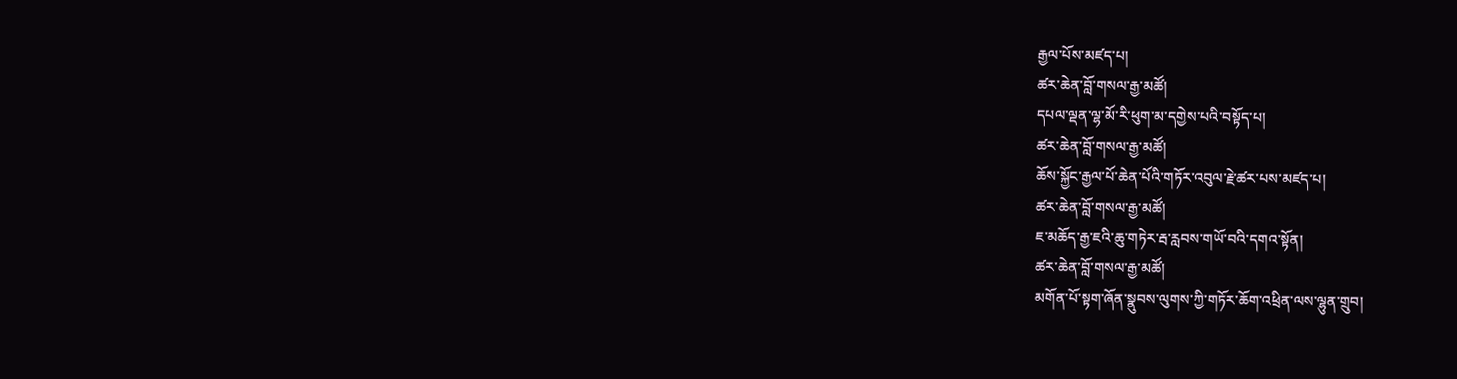རྒྱལ་པོས་མཛད་པ།
ཚར་ཆེན་བློ་གསལ་རྒྱ་མཚོ།
དཔལ་ལྡན་ལྷ་མོ་རི་ཕུག་མ་དགྱེས་པའི་བསྟོད་པ།
ཚར་ཆེན་བློ་གསལ་རྒྱ་མཚོ།
ཆོས་སྐྱོང་རྒྱལ་པོ་ཆེན་པོའི་གཏོར་འབུལ་རྗེ་ཚར་པས་མཛད་པ།
ཚར་ཆེན་བློ་གསལ་རྒྱ་མཚོ།
ཇ་མཆོད་རྒྱ་ཇའི་ཆུ་གཏེར་རྦ་རླབས་གཡོ་བའི་དགའ་སྟོན།
ཚར་ཆེན་བློ་གསལ་རྒྱ་མཚོ།
མགོན་པོ་སྟག་ཞོན་སྣུབས་ལུགས་ཀྱི་གཏོར་ཆོག་འཕྲིན་ལས་ལྷུན་གྲུབ།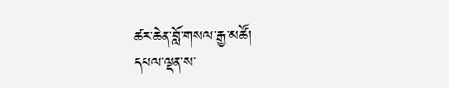ཚར་ཆེན་བློ་གསལ་རྒྱ་མཚོ།
དཔལ་ལྡན་ས་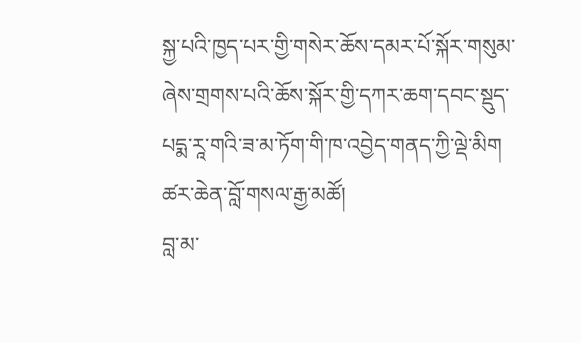སྐྱ་པའི་ཁྱད་པར་གྱི་གསེར་ཆོས་དམར་པོ་སྐོར་གསུམ་ཞེས་གྲགས་པའི་ཆོས་སྐོར་གྱི་དཀར་ཆག་དབང་སྡུད་པདྨ་རཱ་གའི་ཟ་མ་ཏོག་གི་ཁ་འབྱེད་གནད་ཀྱི་ལྡེ་མིག
ཚར་ཆེན་བློ་གསལ་རྒྱ་མཚོ།
བླ་མ་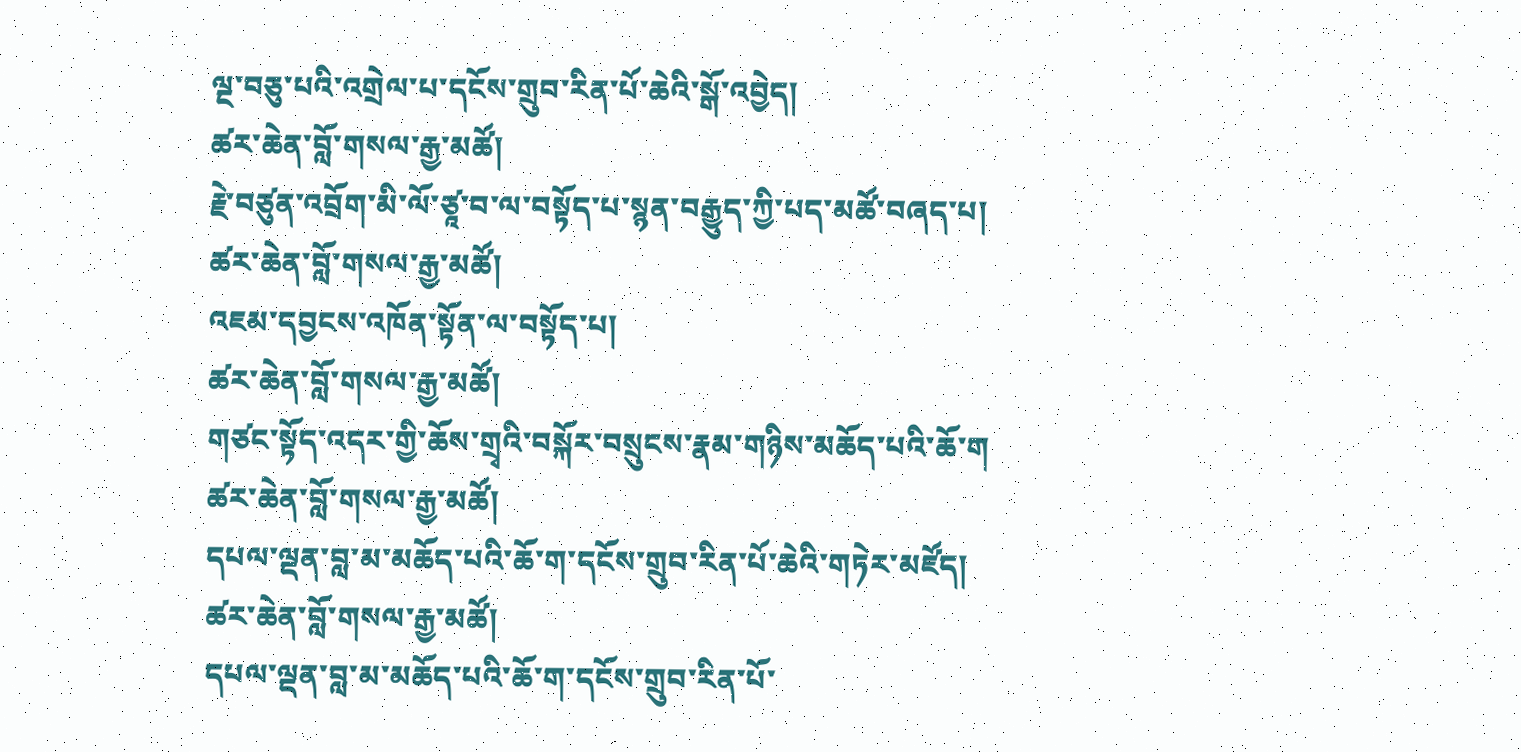ལྔ་བཅུ་པའི་འགྲེལ་པ་དངོས་གྲུབ་རིན་པོ་ཆེའི་སྒོ་འབྱེད།
ཚར་ཆེན་བློ་གསལ་རྒྱ་མཚོ།
རྗེ་བཙུན་འབྲོག་མི་ལོ་ཙཱ་བ་ལ་བསྟོད་པ་སྙན་བརྒྱུད་ཀྱི་པད་མཚོ་བཞད་པ།
ཚར་ཆེན་བློ་གསལ་རྒྱ་མཚོ།
འཇམ་དབྱངས་འཁོན་སྟོན་ལ་བསྟོད་པ།
ཚར་ཆེན་བློ་གསལ་རྒྱ་མཚོ།
གཙང་སྟོད་འདར་གྱི་ཆོས་གྲྭའི་བསྐོར་བསྲུངས་རྣམ་གཉིས་མཆོད་པའི་ཆོ་ག
ཚར་ཆེན་བློ་གསལ་རྒྱ་མཚོ།
དཔལ་ལྡན་བླ་མ་མཆོད་པའི་ཆོ་ག་དངོས་གྲུབ་རིན་པོ་ཆེའི་གཏེར་མཛོད།
ཚར་ཆེན་བློ་གསལ་རྒྱ་མཚོ།
དཔལ་ལྡན་བླ་མ་མཆོད་པའི་ཆོ་ག་དངོས་གྲུབ་རིན་པོ་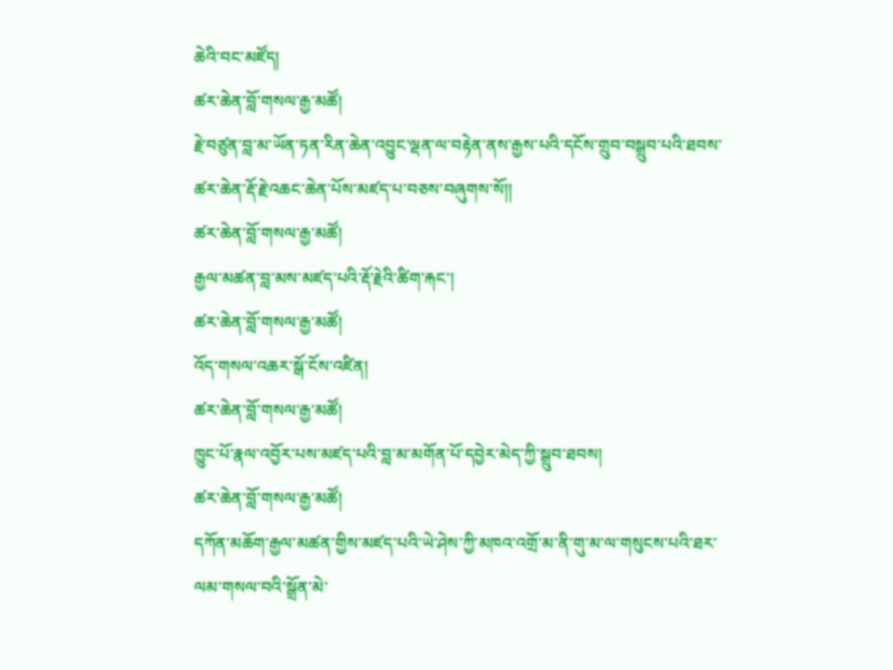ཆེའི་བང་མཛོད།
ཚར་ཆེན་བློ་གསལ་རྒྱ་མཚོ།
རྗེ་བཙུན་བླ་མ་ཡོན་ཏན་རིན་ཆེན་འབྱུང་ལྡན་ལ་བརྟེན་ནས་རྒྱས་པའི་དངོས་གྲུབ་བསྒྲུབ་པའི་ཐབས་ཚར་ཆེན་རྡོ་རྗེ་འཆང་ཆེན་པོས་མཛད་པ་བཅས་བཞུགས་སོ།།
ཚར་ཆེན་བློ་གསལ་རྒྱ་མཚོ།
རྒྱལ་མཚན་བླ་མས་མཛད་པའི་རྡོ་རྗེའི་ཚིག་རྐང་།
ཚར་ཆེན་བློ་གསལ་རྒྱ་མཚོ།
འོད་གསལ་འཆར་སྒོ་ངོས་འཛིན།
ཚར་ཆེན་བློ་གསལ་རྒྱ་མཚོ།
ཁྱུང་པོ་རྣལ་འབྱོར་པས་མཛད་པའི་བླ་མ་མགོན་པོ་དབྱེར་མེད་ཀྱི་སྒྲུབ་ཐབས།
ཚར་ཆེན་བློ་གསལ་རྒྱ་མཚོ།
དཀོན་མཆོག་རྒྱལ་མཚན་གྱིས་མཛད་པའི་ཡེ་ཤེས་ཀྱི་མཁའ་འགྲོ་མ་ནི་གུ་མ་ལ་གསུངས་པའི་ཐར་ལམ་གསལ་བའི་སྒྲོན་མེ་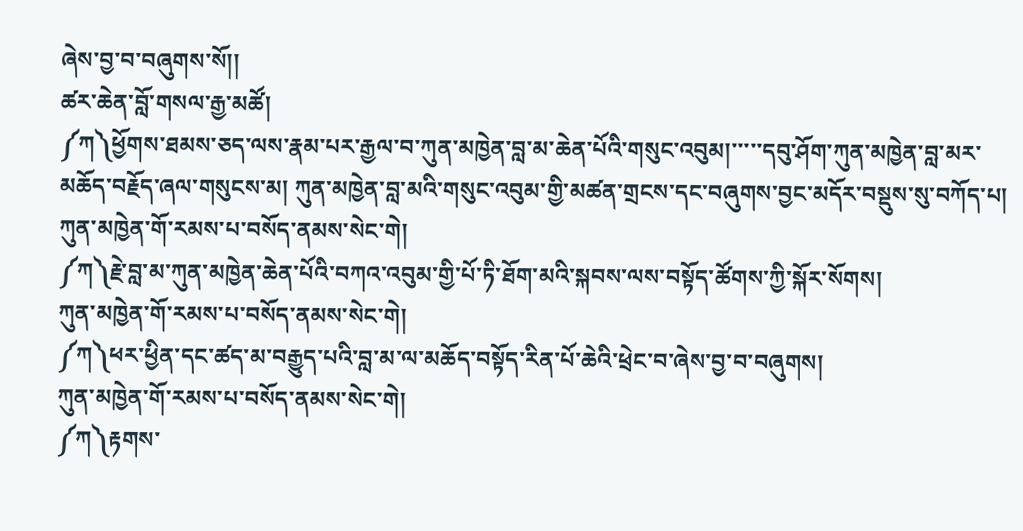ཞེས་བྱ་བ་བཞུགས་སོ།།
ཚར་ཆེན་བློ་གསལ་རྒྱ་མཚོ།
༼ཀ༽ཕྱོགས་ཐམས་ཅད་ལས་རྣམ་པར་རྒྱལ་བ་ཀུན་མཁྱེན་བླ་མ་ཆེན་པོའི་གསུང་འབུམ།་་་་་དབུ་ཤོག་ཀུན་མཁྱེན་བླ་མར་མཆོད་བརྗོད་ཞལ་གསུངས་མ། ཀུན་མཁྱེན་བླ་མའི་གསུང་འབུམ་གྱི་མཚན་གྲངས་དང་བཞུགས་བྱང་མདོར་བསྡུས་སུ་བཀོད་པ།
ཀུན་མཁྱེན་གོ་རམས་པ་བསོད་ནམས་སེང་གེ།
༼ཀ༽རྗེ་བླ་མ་ཀུན་མཁྱེན་ཆེན་པོའི་བཀའ་འབུམ་གྱི་པོ་ཏི་ཐོག་མའི་སྐབས་ལས་བསྟོད་ཚོགས་ཀྱི་སྐོར་སོགས།
ཀུན་མཁྱེན་གོ་རམས་པ་བསོད་ནམས་སེང་གེ།
༼ཀ༽ཕར་ཕྱིན་དང་ཚད་མ་བརྒྱུད་པའི་བླ་མ་ལ་མཆོད་བསྟོད་རིན་པོ་ཆེའི་ཕྲེང་བ་ཞེས་བྱ་བ་བཞུགས།
ཀུན་མཁྱེན་གོ་རམས་པ་བསོད་ནམས་སེང་གེ།
༼ཀ༽རྟགས་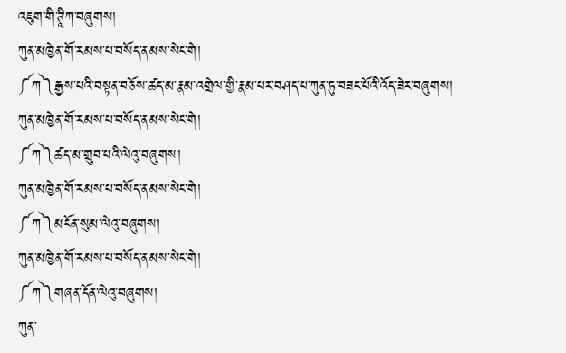འཇུག་གི་ཊཱིཀ་བཞུགས།
ཀུན་མཁྱེན་གོ་རམས་པ་བསོད་ནམས་སེང་གེ།
༼ཀ༽རྒྱས་པའི་བསྟན་བཅོས་ཚད་མ་རྣམ་འགྲེལ་གྱི་རྣམ་པར་བཤད་པ་ཀུན་ཏུ་བཟང་པོའི་འོད་ཟེར་བཞུགས།
ཀུན་མཁྱེན་གོ་རམས་པ་བསོད་ནམས་སེང་གེ།
༼ཀ༽ཚད་མ་གྲུབ་པའི་ལེའུ་བཞུགས།
ཀུན་མཁྱེན་གོ་རམས་པ་བསོད་ནམས་སེང་གེ།
༼ཀ༽མངོན་སུམ་ལེའུ་བཞུགས།
ཀུན་མཁྱེན་གོ་རམས་པ་བསོད་ནམས་སེང་གེ།
༼ཀ༽གཞན་དོན་ལེའུ་བཞུགས།
ཀུན་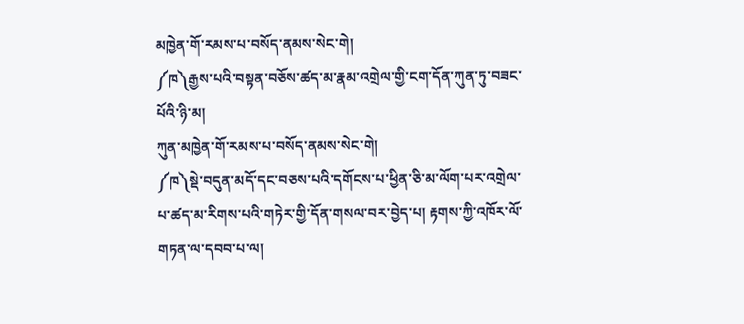མཁྱེན་གོ་རམས་པ་བསོད་ནམས་སེང་གེ།
༼ཁ༽རྒྱས་པའི་བསྟན་བཅོས་ཚད་མ་རྣམ་འགྲེལ་གྱི་ངག་དོན་ཀུན་ཏུ་བཟང་པོའི་ཉི་མ།
ཀུན་མཁྱེན་གོ་རམས་པ་བསོད་ནམས་སེང་གེ།
༼ཁ༽སྡེ་བདུན་མདོ་དང་བཅས་པའི་དགོངས་པ་ཕྱིན་ཅི་མ་ལོག་པར་འགྲེལ་པ་ཚད་མ་རིགས་པའི་གཏེར་གྱི་དོན་གསལ་བར་བྱེད་པ། རྟགས་ཀྱི་འཁོར་ལོ་གཏན་ལ་དབབ་པ་ལ།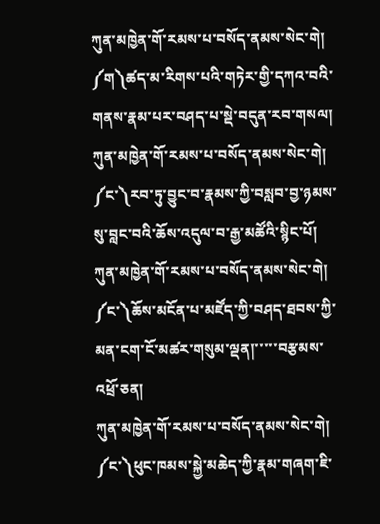ཀུན་མཁྱེན་གོ་རམས་པ་བསོད་ནམས་སེང་གེ།
༼ག༽ཚད་མ་རིགས་པའི་གཏེར་གྱི་དཀའ་བའི་གནས་རྣམ་པར་བཤད་པ་སྡེ་བདུན་རབ་གསལ།
ཀུན་མཁྱེན་གོ་རམས་པ་བསོད་ནམས་སེང་གེ།
༼ང་༽རབ་ཏུ་བྱུང་བ་རྣམས་ཀྱི་བསླབ་བྱ་ཉམས་སུ་བླང་བའི་ཆོས་འདུལ་བ་རྒྱ་མཚོའི་སྙིང་པོ།
ཀུན་མཁྱེན་གོ་རམས་པ་བསོད་ནམས་སེང་གེ།
༼ང་༽ཆོས་མངོན་པ་མཛོད་ཀྱི་བཤད་ཐབས་ཀྱི་མན་ངག་ངོ་མཚར་གསུམ་ལྡན།་་་་་བརྩམས་འཕྲོ་ཅན།
ཀུན་མཁྱེན་གོ་རམས་པ་བསོད་ནམས་སེང་གེ།
༼ང་༽ཕུང་ཁམས་སྐྱེ་མཆེད་ཀྱི་རྣམ་གཞག་ཇི་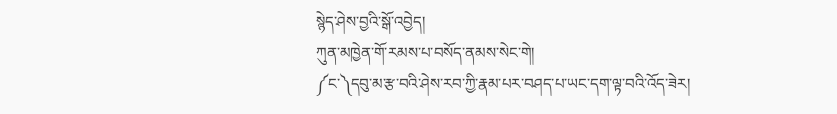སྙེད་ཤེས་བྱའི་སྒོ་འབྱེད།
ཀུན་མཁྱེན་གོ་རམས་པ་བསོད་ནམས་སེང་གེ།
༼ང་༽དབུ་མ་རྩ་བའི་ཤེས་རབ་ཀྱི་རྣམ་པར་བཤད་པ་ཡང་དག་ལྟ་བའི་འོད་ཟེར།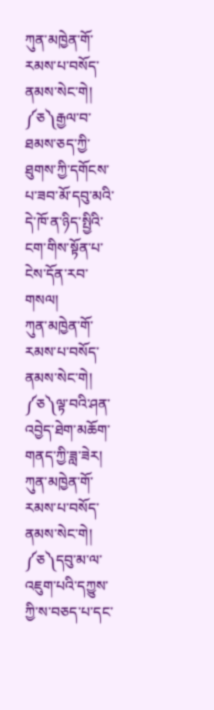ཀུན་མཁྱེན་གོ་རམས་པ་བསོད་ནམས་སེང་གེ།
༼ཅ༽རྒྱལ་བ་ཐམས་ཅད་ཀྱི་ཐུགས་ཀྱི་དགོངས་པ་ཟབ་མོ་དབུ་མའི་དེ་ཁོ་ན་ཉིད་སྤྱིའི་ངག་གིས་སྟོན་པ་ངེས་དོན་རབ་གསལ།
ཀུན་མཁྱེན་གོ་རམས་པ་བསོད་ནམས་སེང་གེ།
༼ཅ༽ལྟ་བའི་ཤན་འབྱེད་ཐེག་མཆོག་གནད་ཀྱི་ཟླ་ཟེར།
ཀུན་མཁྱེན་གོ་རམས་པ་བསོད་ནམས་སེང་གེ།
༼ཅ༽དབུ་མ་ལ་འཇུག་པའི་དཀྱུས་ཀྱི་ས་བཅད་པ་དང་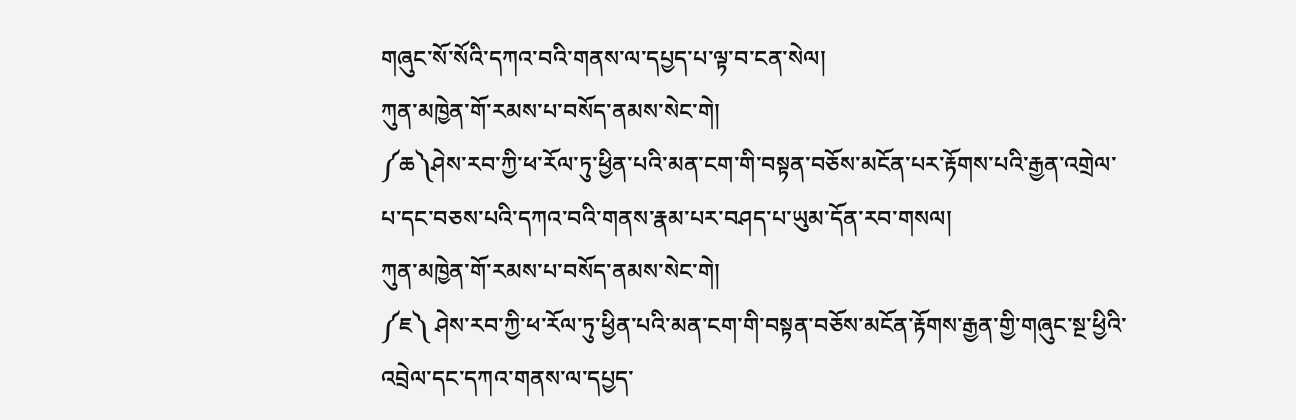གཞུང་སོ་སོའི་དཀའ་བའི་གནས་ལ་དཔྱད་པ་ལྟ་བ་ངན་སེལ།
ཀུན་མཁྱེན་གོ་རམས་པ་བསོད་ནམས་སེང་གེ།
༼ཆ༽ཤེས་རབ་ཀྱི་ཕ་རོལ་ཏུ་ཕྱིན་པའི་མན་ངག་གི་བསྟན་བཅོས་མངོན་པར་རྟོགས་པའི་རྒྱན་འགྲེལ་པ་དང་བཅས་པའི་དཀའ་བའི་གནས་རྣམ་པར་བཤད་པ་ཡུམ་དོན་རབ་གསལ།
ཀུན་མཁྱེན་གོ་རམས་པ་བསོད་ནམས་སེང་གེ།
༼ཇ༽ ཤེས་རབ་ཀྱི་ཕ་རོལ་ཏུ་ཕྱིན་པའི་མན་ངག་གི་བསྟན་བཅོས་མངོན་རྟོགས་རྒྱན་གྱི་གཞུང་སྔ་ཕྱིའི་འབྲེལ་དང་དཀའ་གནས་ལ་དཔྱད་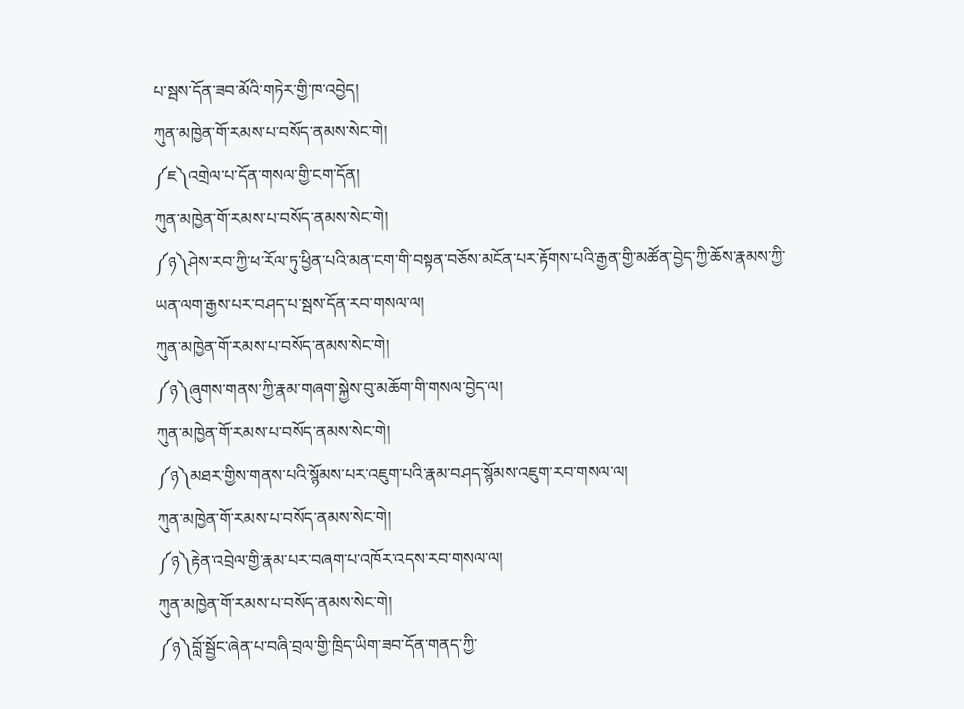པ་སྦས་དོན་ཟབ་མོའི་གཏེར་གྱི་ཁ་འབྱེད།
ཀུན་མཁྱེན་གོ་རམས་པ་བསོད་ནམས་སེང་གེ།
༼ཇ༽འགྲེལ་པ་དོན་གསལ་གྱི་ངག་དོན།
ཀུན་མཁྱེན་གོ་རམས་པ་བསོད་ནམས་སེང་གེ།
༼ཉ༽ཤེས་རབ་ཀྱི་ཕ་རོལ་ཏུ་ཕྱིན་པའི་མན་ངག་གི་བསྟན་བཅོས་མངོན་པར་རྟོགས་པའི་རྒྱན་གྱི་མཚོན་བྱེད་ཀྱི་ཆོས་རྣམས་ཀྱི་ཡན་ལག་རྒྱས་པར་བཤད་པ་སྦས་དོན་རབ་གསལ་ལ།
ཀུན་མཁྱེན་གོ་རམས་པ་བསོད་ནམས་སེང་གེ།
༼ཉ༽ཞུགས་གནས་ཀྱི་རྣམ་གཞག་སྐྱེས་བུ་མཆོག་གི་གསལ་བྱེད་ལ།
ཀུན་མཁྱེན་གོ་རམས་པ་བསོད་ནམས་སེང་གེ།
༼ཉ༽མཐར་གྱིས་གནས་པའི་སྙོམས་པར་འཇུག་པའི་རྣམ་བཤད་སྙོམས་འཇུག་རབ་གསལ་ལ།
ཀུན་མཁྱེན་གོ་རམས་པ་བསོད་ནམས་སེང་གེ།
༼ཉ༽རྟེན་འབྲེལ་གྱི་རྣམ་པར་བཞག་པ་འཁོར་འདས་རབ་གསལ་ལ།
ཀུན་མཁྱེན་གོ་རམས་པ་བསོད་ནམས་སེང་གེ།
༼ཉ༽བློ་སྦྱོང་ཞེན་པ་བཞི་བྲལ་གྱི་ཁྲིད་ཡིག་ཟབ་དོན་གནད་ཀྱི་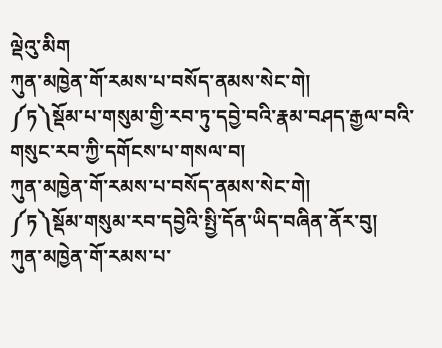ལྡེའུ་མིག
ཀུན་མཁྱེན་གོ་རམས་པ་བསོད་ནམས་སེང་གེ།
༼ཏ༽སྡོམ་པ་གསུམ་གྱི་རབ་ཏུ་དབྱེ་བའི་རྣམ་བཤད་རྒྱལ་བའི་གསུང་རབ་ཀྱི་དགོངས་པ་གསལ་བ།
ཀུན་མཁྱེན་གོ་རམས་པ་བསོད་ནམས་སེང་གེ།
༼ཏ༽སྡོམ་གསུམ་རབ་དབྱེའི་སྤྱི་དོན་ཡིད་བཞིན་ནོར་བུ།
ཀུན་མཁྱེན་གོ་རམས་པ་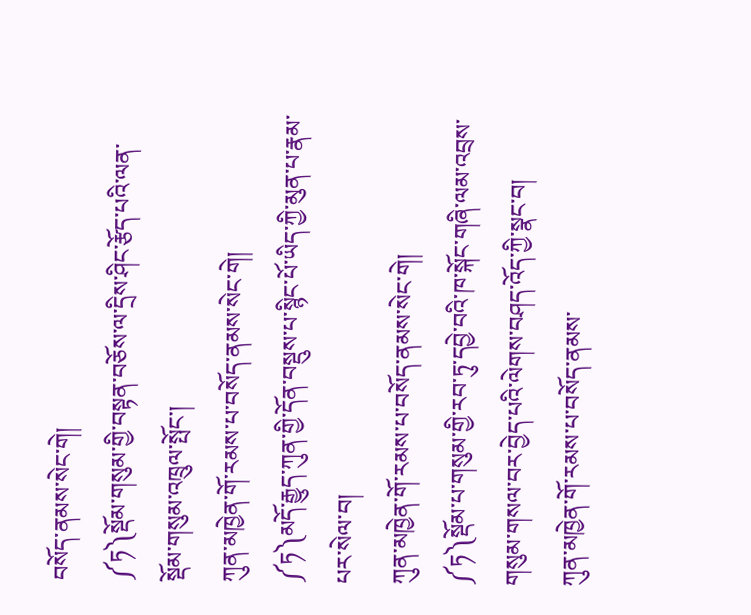བསོད་ནམས་སེང་གེ།
༼ཏ༽སྡོམ་གསུམ་གྱི་བསྟན་བཅོས་ལ་དྲིས་ཤིང་རྩོད་པའི་ལན་སྡོམ་གསུམ་འཁྲུལ་སྤོང་།
ཀུན་མཁྱེན་གོ་རམས་པ་བསོད་ནམས་སེང་གེ།
༼ཏ༽མདོ་རྒྱུད་ཀུན་གྱི་དོན་བསྡུས་པ་སྙིང་པོ་ཡིད་ཀྱི་མུན་པ་རྣམ་པར་སེལ་བ།
ཀུན་མཁྱེན་གོ་རམས་པ་བསོད་ནམས་སེང་གེ།
༼ཏ༽སྡོམ་པ་གསུམ་གྱི་རབ་ཏུ་དབྱེ་བའི་ཁ་སྐོང་གཞི་ལམ་འབྲས་གསུམ་གསལ་བར་བྱེད་པའི་ལེགས་བཤད་འོད་ཀྱི་སྣང་བ།
ཀུན་མཁྱེན་གོ་རམས་པ་བསོད་ནམས་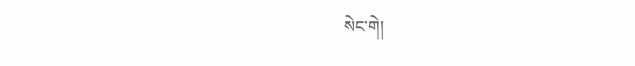སེང་གེ།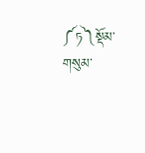༼ཏ༽སྡོམ་གསུམ་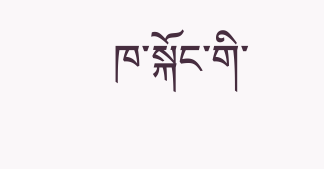ཁ་སྐོང་གི་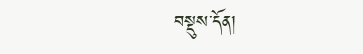བསྡུས་དོན།